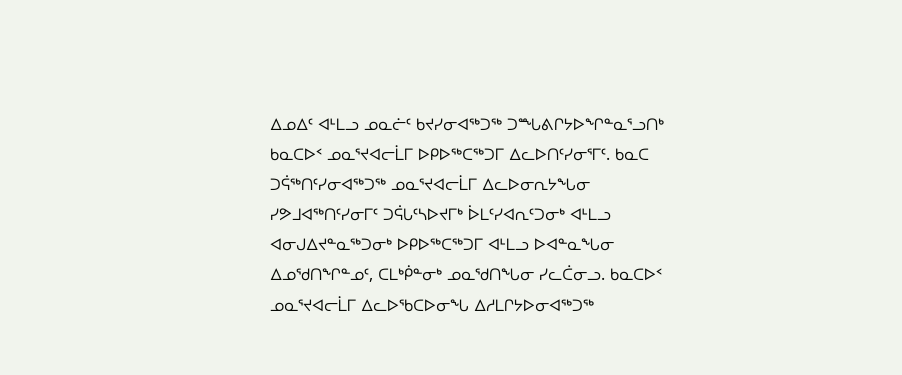ᐃᓄᐃᑦ ᐊᒻᒪᓗ ᓄᓇᓖᑦ ᑲᔪᓯᓂᐊᖅᑐᖅ ᑐᙵᕕᒋᔭᐅᖏᓐᓇᕐᓗᑎᒃ ᑲᓇᑕᐅᑉ ᓄᓇᕐᔪᐊᓕᒫᒥ ᐅᑭᐅᖅᑕᖅᑐᒥ ᐃᓚᐅᑎᑦᓯᓂᕐᒥᑦ. ᑲᓇᑕ ᑐᕌᖅᑎᑦᓯᓂᐊᖅᑐᖅ ᓄᓇᕐᔪᐊᓕᒫᒥ ᐃᓚᐅᓂᕆᔭᖓᓂ ᓯᕗᒧᐊᖅᑎᑦᓯᓂᒥᑦ ᑐᕌᒐᑦᓴᐅᔪᒥᒃ ᐆᒪᑦᓯᐊᕆᑦᑐᓂᒃ ᐊᒻᒪᓗ ᐊᓂᒍᐃᔪᓐᓇᖅᑐᓂᒃ ᐅᑭᐅᖅᑕᖅᑐᒥ ᐊᒻᒪᓗ ᐅᐊᓐᓇᖓᓂ ᐃᓄᖁᑎᖏᓐᓄᑦ, ᑕᒪᒃᑮᓐᓂᒃ ᓄᓇᖁᑎᖓᓂ ᓯᓚᑖᓂᓗ. ᑲᓇᑕᐅᑉ ᓄᓇᕐᔪᐊᓕᒫᒥ ᐃᓚᐅᖃᑕᐅᓂᖓ ᐃᓱᒪᒋᔭᐅᓂᐊᖅᑐᖅ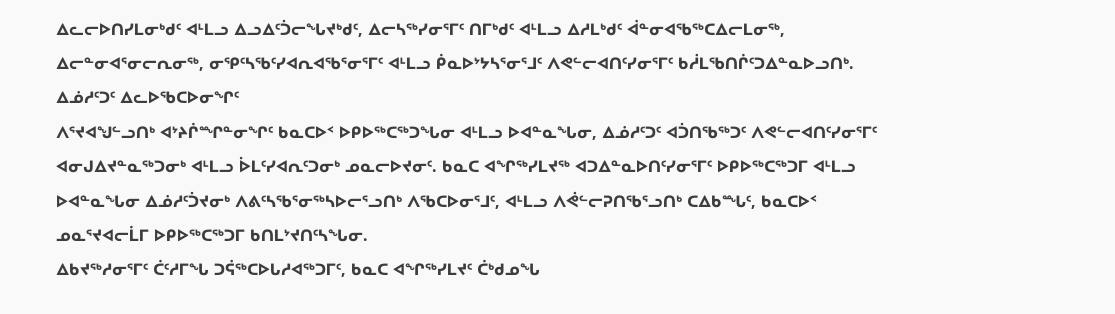ᐃᓚᓕᐅᑎᓯᒪᓂᒃᑯᑦ ᐊᒻᒪᓗ ᐃᓗᐃᑦᑑᓕᖓᔪᒃᑯᑦ, ᐃᓕᓴᖅᓯᓂᕐᒥᑦ ᑎᒥᒃᑯᑦ ᐊᒻᒪᓗ ᐃᓱᒪᒃᑯᑦ ᐋᓐᓂᐊᖃᖅᑕᐃᓕᒪᓂᖅ, ᐃᓕᓐᓂᐊᕐᓂᓕᕆᓂᖅ, ᓂᕿᑦᓴᖃᑦᓯᐊᕆᐊᖃᕐᓂᕐᒥᑦ ᐊᒻᒪᓗ ᑮᓇᐅᔾᔭᓴᕐᓂᕐᒧᑦ ᐱᕙᓪᓕᐊᑎᑦᓯᓂᕐᒥᑦ ᑲᓲᒪᖃᑎᒌᑦᑐᐃᓐᓇᐅᓗᑎᒃ.
ᐃᓅᓱᑦᑐᑦ ᐃᓚᐅᖃᑕᐅᓂᖏᑦ
ᐱᕐᔪᐊᖑᓪᓗᑎᒃ ᐊᔾᔨᒌᙱᓐᓂᖏᑦ ᑲᓇᑕᐅᑉ ᐅᑭᐅᖅᑕᖅᑐᖓᓂ ᐊᒻᒪᓗ ᐅᐊᓐᓇᖓᓂ, ᐃᓅᓱᑦᑐᑦ ᐊᑑᑎᖃᖅᑐᑦ ᐱᕙᓪᓕᐊᑎᑦᓯᓂᕐᒥᑦ ᐊᓂᒍᐃᔪᓐᓇᖅᑐᓂᒃ ᐊᒻᒪᓗ ᐆᒪᑦᓯᐊᕆᑦᑐᓂᒃ ᓄᓇᓕᐅᔪᓂᑦ. ᑲᓇᑕ ᐊᖏᖅᓯᒪᔪᖅ ᐊᑐᐃᓐᓇᐅᑎᑦᓯᓂᕐᒥᑦ ᐅᑭᐅᖅᑕᖅᑐᒥ ᐊᒻᒪᓗ ᐅᐊᓐᓇᖓᓂ ᐃᓅᓱᑦᑑᔪᓂᒃ ᐱᕕᑦᓴᖃᕐᓂᖅᓴᐅᓕᕐᓗᑎᒃ ᐱᖃᑕᐅᓂᕐᒧᑦ, ᐊᒻᒪᓗ ᐱᕚᓪᓕᕈᑎᖃᕐᓗᑎᒃ ᑕᐃᑲᙵᑦ, ᑲᓇᑕᐅᑉ ᓄᓇᕐᔪᐊᓕᒫᒥ ᐅᑭᐅᖅᑕᖅᑐᒥ ᑲᑎᒪᔾᔪᑎᑦᓴᖓᓂ.
ᐃᑲᔪᖅᓱᓂᕐᒥᑦ ᑖᑦᓱᒥᖓ ᑐᕌᖅᑕᐅᒐᓱᐊᖅᑐᒥᑦ, ᑲᓇᑕ ᐊᖏᖅᓯᒪᔪᑦ ᑖᒃᑯᓄᖓ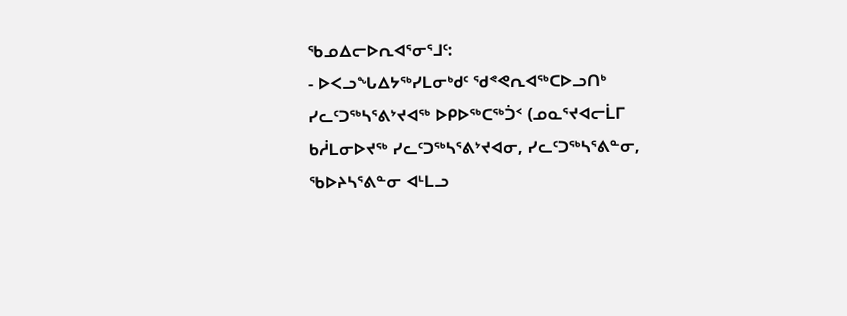ᖃᓄᐃᓕᐅᕆᐊᕐᓂᕐᒧᑦ:
- ᐅᐸᓗᖓᐃᔭᖅᓯᒪᓂᒃᑯᑦ ᖁᕝᕙᕆᐊᖅᑕᐅᓗᑎᒃ ᓯᓚᑦᑐᖅᓴᕐᕕᔾᔪᐊᖅ ᐅᑭᐅᖅᑕᖅᑑᑉ (ᓄᓇᕐᔪᐊᓕᒫᒥ ᑲᓲᒪᓂᐅᔪᖅ ᓯᓚᑦᑐᖅᓴᕐᕕᔾᔪᐊᓂ, ᓯᓚᑦᑐᖅᓴᕐᕕᓐᓂ, ᖃᐅᔨᓴᕐᕕᓐᓂ ᐊᒻᒪᓗ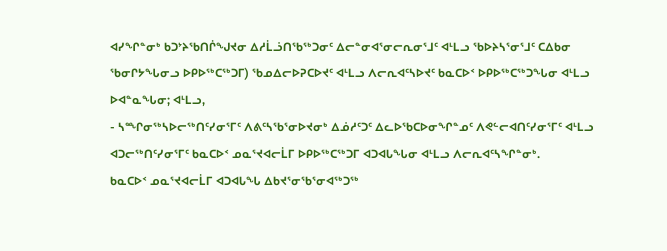ᐊᓯᖏᓐᓂᒃ ᑲᑐᔾᔨᖃᑎᒌᖑᔪᓂ ᐃᓱᒫᓘᑎᖃᖅᑐᓂᑦ ᐃᓕᓐᓂᐊᕐᓂᓕᕆᓂᕐᒧᑦ ᐊᒻᒪᓗ ᖃᐅᔨᓴᕐᓂᕐᒧᑦ ᑕᐃᑲᓂ ᖃᓂᒋᔭᖓᓂᓗ ᐅᑭᐅᖅᑕᖅᑐᒥ) ᖃᓄᐃᓕᐅᕈᑕᐅᔪᑦ ᐊᒻᒪᓗ ᐱᓕᕆᐊᑦᓴᐅᔪᑦ ᑲᓇᑕᐅᑉ ᐅᑭᐅᖅᑕᖅᑐᖓᓂ ᐊᒻᒪᓗ ᐅᐊᓐᓇᖓᓂ; ᐊᒻᒪᓗ,
- ᓴᙱᓂᖅᓴᐅᓕᖅᑎᑦᓯᓂᕐᒥᑦ ᐱᕕᑦᓴᖃᕐᓂᐅᔪᓂᒃ ᐃᓅᓱᑦᑐᑦ ᐃᓚᐅᖃᑕᐅᓂᖏᓐᓄᑦ ᐱᕙᓪᓕᐊᑎᑦᓯᓂᕐᒥᑦ ᐊᒻᒪᓗ ᐊᑐᓕᖅᑎᑦᓯᓂᕐᒥᑦ ᑲᓇᑕᐅᑉ ᓄᓇᕐᔪᐊᓕᒫᒥ ᐅᑭᐅᖅᑕᖅᑐᒥ ᐊᑐᐊᒐᖓᓂ ᐊᒻᒪᓗ ᐱᓕᕆᐊᑦᓴᖏᓐᓂᒃ.
ᑲᓇᑕᐅᑉ ᓄᓇᕐᔪᐊᓕᒫᒥ ᐊᑐᐊᒐᖓ ᐃᑲᔪᕐᓂᖃᕐᓂᐊᖅᑐᖅ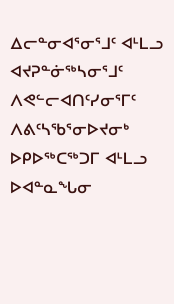ᐃᓕᓐᓂᐊᕐᓂᕐᒧᑦ ᐊᒻᒪᓗ ᐊᔪᕈᓐᓃᖅᓴᓂᕐᒧᑦ ᐱᕙᓪᓕᐊᑎᑦᓯᓂᕐᒥᑦ ᐱᕕᑦᓴᖃᕐᓂᐅᔪᓂᒃ ᐅᑭᐅᖅᑕᖅᑐᒥ ᐊᒻᒪᓗ ᐅᐊᓐᓇᖓᓂ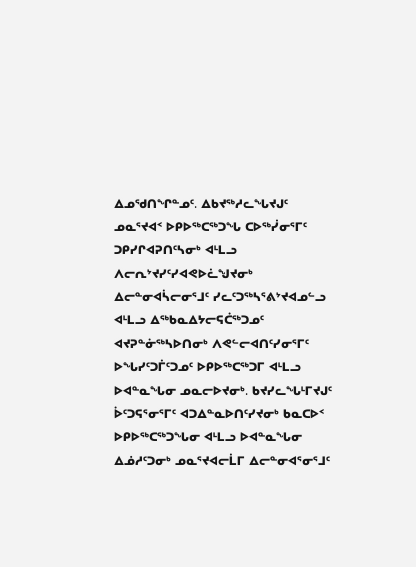ᐃᓄᖁᑎᖏᓐᓄᑦ. ᐃᑲᔪᖅᓱᓚᖓᔪᒍᑦ ᓄᓇᕐᔪᐊᑉ ᐅᑭᐅᖅᑕᖅᑐᖓ ᑕᐅᖅᓰᓂᕐᒥᑦ ᑐᑭᓯᒋᐊᕈᑎᑦᓴᓂᒃ ᐊᒻᒪᓗ ᐱᓕᕆᔾᔪᓯᑦᓯᐊᕙᐅᓛᖑᔪᓂᒃ ᐃᓕᓐᓂᐊᓵᓕᓂᕐᒧᑦ ᓯᓚᑦᑐᖅᓴᕐᕕᔾᔪᐊᓄᓪᓗ ᐊᒻᒪᓗ ᐃᖅᑲᓇᐃᔭᓕᕋᑖᖅᑐᓄᑦ ᐊᔪᕈᓐᓃᖅᓴᐅᑎᓂᒃ ᐱᕙᓪᓕᐊᑎᑦᓯᓂᕐᒥᑦ ᐅᖓᓯᑦᑐᒦᑦᑐᓄᑦ ᐅᑭᐅᖅᑕᖅᑐᒥ ᐊᒻᒪᓗ ᐅᐊᓐᓇᖓᓂ ᓄᓇᓕᐅᔪᓂᒃ. ᑲᔪᓯᓚᖓᒻᒥᔪᒍᑦ ᐆᑦᑐᕋᕐᓂᕐᒥᑦ ᐊᑐᐃᓐᓇᐅᑎᑦᓯᔪᓂᒃ ᑲᓇᑕᐅᑉ ᐅᑭᐅᖅᑕᖅᑐᖓᓂ ᐊᒻᒪᓗ ᐅᐊᓐᓇᖓᓂ ᐃᓅᓱᑦᑐᓂᒃ ᓄᓇᕐᔪᐊᓕᒫᒥ ᐃᓕᓐᓂᐊᕐᓂᕐᒧᑦ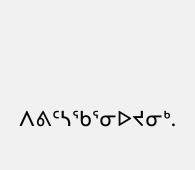ᐱᕕᑦᓴᖃᕐᓂᐅᔪᓂᒃ.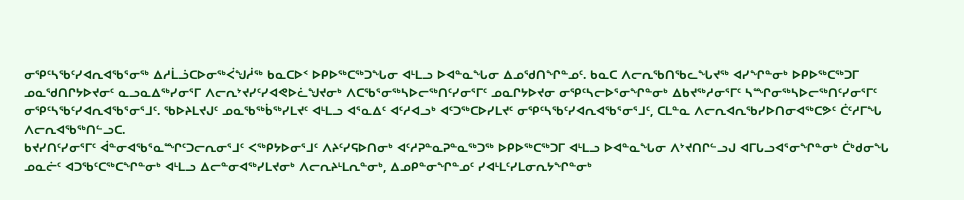ᓂᕿᑦᓴᖃᑦᓯᐊᕆᐊᖃᕐᓂᖅ ᐃᓱᒫᓘᑕᐅᓂᖅᐹᖑᓲᖅ ᑲᓇᑕᐅᑉ ᐅᑭᐅᖅᑕᖅᑐᖓᓂ ᐊᒻᒪᓗ ᐅᐊᓐᓇᖓᓂ ᐃᓄᖁᑎᖏᓐᓄᑦ. ᑲᓇᑕ ᐱᓕᕆᖃᑎᖃᓚᖓᔪᖅ ᐊᓯᖏᓐᓂᒃ ᐅᑭᐅᖅᑕᖅᑐᒥ ᓄᓇᖁᑎᒋᔭᐅᔪᓂᑦ ᓇᓗᓇᐃᖅᓯᓂᕐᒥ ᐱᓕᕆᔾᔪᓯᑦᓯᐊᕙᐅᓛᖑᔪᓂᒃ ᐱᑕᖃᕐᓂᖅᓴᐅᓕᖅᑎᑦᓯᓂᕐᒥᑦ ᓄᓇᒋᔭᐅᔪᓂ ᓂᕿᑦᓴᓕᐅᕐᓂᖏᓐᓂᒃ ᐃᑲᔪᖅᓱᓂᕐᒥᑦ ᓴᙱᓂᖅᓴᐅᓕᖅᑎᑦᓯᓂᕐᒥᑦ ᓂᕿᑦᓴᖃᑦᓯᐊᕆᐊᖃᕐᓂᕐᒧᑦ. ᖃᐅᔨᒪᔪᒍᑦ ᓄᓇᖃᖅᑳᖅᓯᒪᔪᑦ ᐊᒻᒪᓗ ᐊᕐᓇᐃᑦ ᐊᑦᓱᐊᓗᒃ ᐊᑦᑐᖅᑕᐅᓯᒪᔪᑦ ᓂᕿᑦᓴᖃᑦᓯᐊᕆᐊᖃᕐᓂᕐᒧᑦ, ᑕᒪᓐᓇ ᐱᓕᕆᐊᕆᖃᓯᐅᑎᓂᐊᖅᑕᕗᑦ ᑖᑦᓱᒥᖓ ᐱᓕᕆᐊᖃᖅᑎᓪᓗᑕ.
ᑲᔪᓯᑎᑦᓯᓂᕐᒥᑦ ᐋᓐᓂᐊᖃᕐᓇᙱᑦᑐᓕᕆᓂᕐᒧᑦ ᐸᖅᑭᔭᐅᓂᕐᒧᑦ ᐱᔨᑦᓯᕋᐅᑎᓂᒃ ᐊᑦᓱᕈᓐᓇᕈᓐᓇᖅᑐᖅ ᐅᑭᐅᖅᑕᖅᑐᒥ ᐊᒻᒪᓗ ᐅᐊᓐᓇᖓᓂ ᐱᔾᔪᑎᒋᓪᓗᒍ ᐊᒥᒐᓗᐊᕐᓂᖏᓐᓂᒃ ᑖᒃᑯᓂᖓ ᓄᓇᓖᑦ ᐊᑐᖃᑦᑕᖅᑕᖏᓐᓂᒃ ᐊᒻᒪᓗ ᐃᓕᓐᓂᐊᖅᓯᒪᔪᓂᒃ ᐱᓕᕆᔨᒻᒪᕆᓐᓂᒃ, ᐃᓄᑭᓐᓂᖏᓐᓄᑦ ᓯᐊᒻᒪᑦᓯᒪᓂᕆᔭᖏᓐᓂᒃ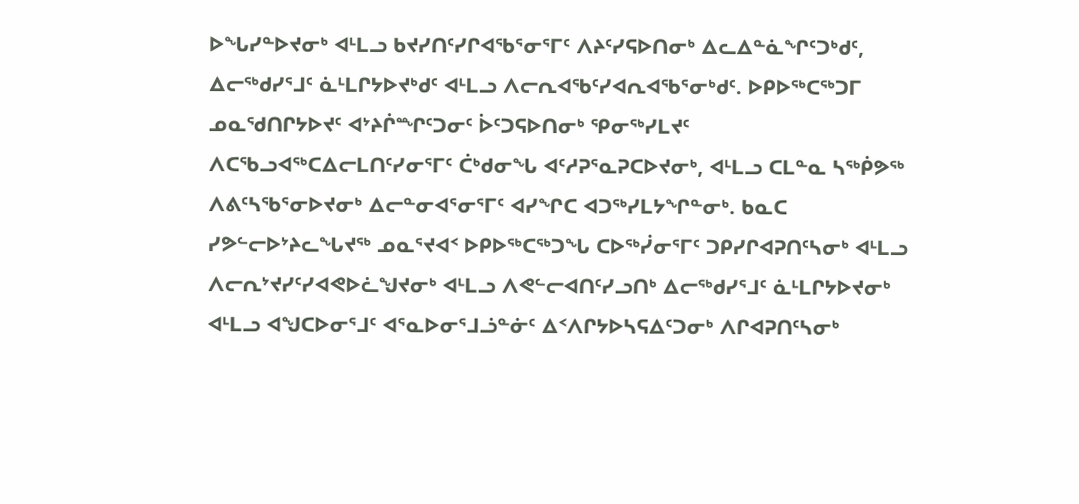ᐅᖓᓯᓐᐅᔪᓂᒃ ᐊᒻᒪᓗ ᑲᔪᓯᑎᑦᓯᒋᐊᖃᕐᓂᕐᒥᑦ ᐱᔨᑦᓯᕋᐅᑎᓂᒃ ᐃᓚᐃᓐᓈᖏᑦᑐᒃᑯᑦ, ᐃᓕᖅᑯᓯᕐᒧᑦ ᓈᒻᒪᒋᔭᐅᔪᒃᑯᑦ ᐊᒻᒪᓗ ᐱᓕᕆᐊᖃᑦᓯᐊᕆᐊᖃᕐᓂᒃᑯᑦ. ᐅᑭᐅᖅᑕᖅᑐᒥ ᓄᓇᖁᑎᒋᔭᐅᔪᑦ ᐊᔾᔨᒌᙱᑦᑐᓂᑦ ᐆᑦᑐᕋᐅᑎᓂᒃ ᕿᓂᖅᓯᒪᔪᑦ ᐱᑕᖃᓗᐊᖅᑕᐃᓕᒪᑎᑦᓯᓂᕐᒥᑦ ᑖᒃᑯᓂᖓ ᐊᑦᓱᕈᕐᓇᕈᑕᐅᔪᓂᒃ, ᐊᒻᒪᓗ ᑕᒪᓐᓇ ᓴᖅᑮᕗᖅ ᐱᕕᑦᓴᖃᕐᓂᐅᔪᓂᒃ ᐃᓕᓐᓂᐊᕐᓂᕐᒥᑦ ᐊᓯᖏᑕ ᐊᑐᖅᓯᒪᔭᖏᓐᓂᒃ. ᑲᓇᑕ ᓯᕗᓪᓕᐅᔾᔨᓚᖓᔪᖅ ᓄᓇᕐᔪᐊᑉ ᐅᑭᐅᖅᑕᖅᑐᖓ ᑕᐅᖅᓰᓂᕐᒥᑦ ᑐᑭᓯᒋᐊᕈᑎᑦᓴᓂᒃ ᐊᒻᒪᓗ ᐱᓕᕆᔾᔪᓯᑦᓯᐊᕙᐅᓛᖑᔪᓂᒃ ᐊᒻᒪᓗ ᐱᕙᓪᓕᐊᑎᑦᓯᓗᑎᒃ ᐃᓕᖅᑯᓯᕐᒧᑦ ᓈᒻᒪᒋᔭᐅᔪᓂᒃ ᐊᒻᒪᓗ ᐊᖑᑕᐅᓂᕐᒧᑦ ᐊᕐᓇᐅᓂᕐᒧᓘᓐᓃᑦ ᐃᑉᐱᒋᔭᐅᓴᕋᐃᑦᑐᓂᒃ ᐱᒋᐊᕈᑎᑦᓴᓂᒃ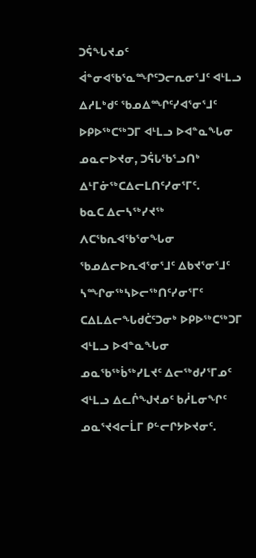ᑐᕌᖓᔪᓄᑦ ᐋᓐᓂᐊᖃᕐᓇᙱᑦᑐᓕᕆᓂᕐᒧᑦ ᐊᒻᒪᓗ ᐃᓱᒪᒃᑯᑦ ᖃᓄᐃᙱᑦᓯᐊᕐᓂᕐᒧᑦ ᐅᑭᐅᖅᑕᖅᑐᒥ ᐊᒻᒪᓗ ᐅᐊᓐᓇᖓᓂ ᓄᓇᓕᐅᔪᓂ, ᑐᕌᒐᖃᕐᓗᑎᒃ ᐃᒻᒥᓃᖅᑕᐃᓕᒪᑎᑦᓯᓂᕐᒥᑦ.
ᑲᓇᑕ ᐃᓕᓴᖅᓯᔪᖅ ᐱᑕᖃᕆᐊᖃᕐᓂᖓᓂ ᖃᓄᐃᓕᐅᕆᐊᕐᓂᕐᒧᑦ ᐃᑲᔪᕐᓂᕐᒧᑦ ᓴᙱᓂᖅᓴᐅᓕᖅᑎᑦᓯᓂᕐᒥᑦ ᑕᐃᒪᐃᓕᖓᑯᑖᑦᑐᓂᒃ ᐅᑭᐅᖅᑕᖅᑐᒥ ᐊᒻᒪᓗ ᐅᐊᓐᓇᖓᓂ ᓄᓇᖃᖅᑳᖅᓯᒪᔪᑦ ᐃᓕᖅᑯᓯᕐᒥᓄᑦ ᐊᒻᒪᓗ ᐃᓚᒌᖑᔪᓄᑦ ᑲᓲᒪᓂᖏᑦ ᓄᓇᕐᔪᐊᓕᒫᒥ ᑭᓪᓕᒋᔭᐅᔪᓂᑦ.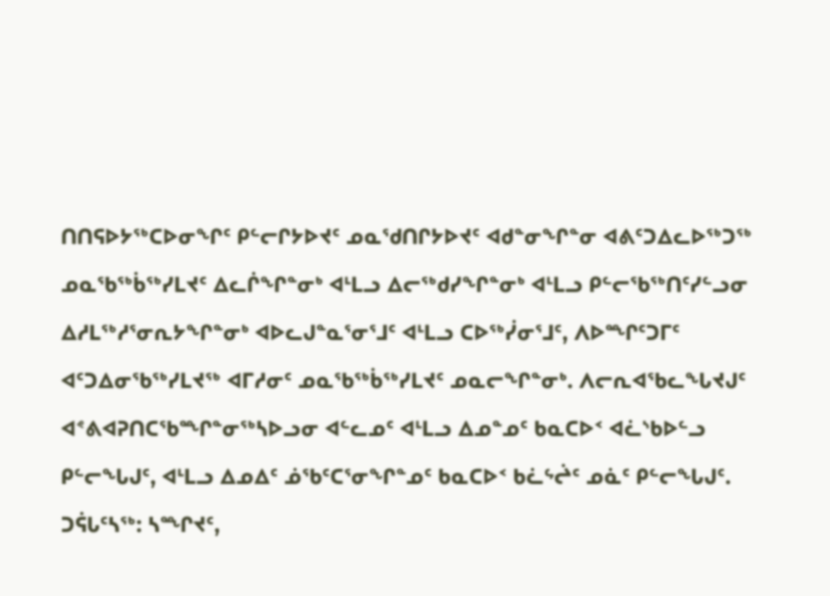ᑎᑎᕋᐅᔭᖅᑕᐅᓂᖏᑦ ᑭᓪᓕᒋᔭᐅᔪᑦ ᓄᓇᖁᑎᒋᔭᐅᔪᑦ ᐊᑯᓐᓂᖏᓐᓂ ᐊᕕᑦᑐᐃᓚᐅᖅᑐᖅ ᓄᓇᖃᖅᑳᖅᓯᒪᔪᑦ ᐃᓚᒌᖏᓐᓂᒃ ᐊᒻᒪᓗ ᐃᓕᖅᑯᓯᖏᓐᓂᒃ ᐊᒻᒪᓗ ᑭᓪᓕᖃᖅᑎᑦᓯᓪᓗᓂ ᐃᓱᒪᖅᓱᕐᓂᕆᔭᖏᓐᓂᒃ ᐊᐅᓚᒍᓐᓇᕐᓂᕐᒧᑦ ᐊᒻᒪᓗ ᑕᐅᖅᓰᓂᕐᒧᑦ, ᐱᐅᙱᑦᑐᒥᑦ ᐊᑦᑐᐃᓂᖃᖅᓯᒪᔪᖅ ᐊᒥᓱᓂᑦ ᓄᓇᖃᖅᑳᖅᓯᒪᔪᑦ ᓄᓇᓕᖏᓐᓂᒃ. ᐱᓕᕆᐊᖃᓚᖓᔪᒍᑦ ᐊᕝᕕᐊᕈᑎᑕᖃᙱᓐᓂᖅᓴᐅᓗᓂ ᐊᓪᓚᓄᑦ ᐊᒻᒪᓗ ᐃᓄᓐᓄᑦ ᑲᓇᑕᐅᑉ ᐊᓛᔅᑲᐅᓪᓗ ᑭᓪᓕᖓᒍᑦ, ᐊᒻᒪᓗ ᐃᓄᐃᑦ ᓅᖃᑦᑕᕐᓂᖏᓐᓄᑦ ᑲᓇᑕᐅᑉ ᑲᓛᖦᖡᑦ ᓄᓈᑦ ᑭᓪᓕᖓᒍᑦ.
ᑐᕌᒐᑦᓴᖅ: ᓴᙱᔪᑦ,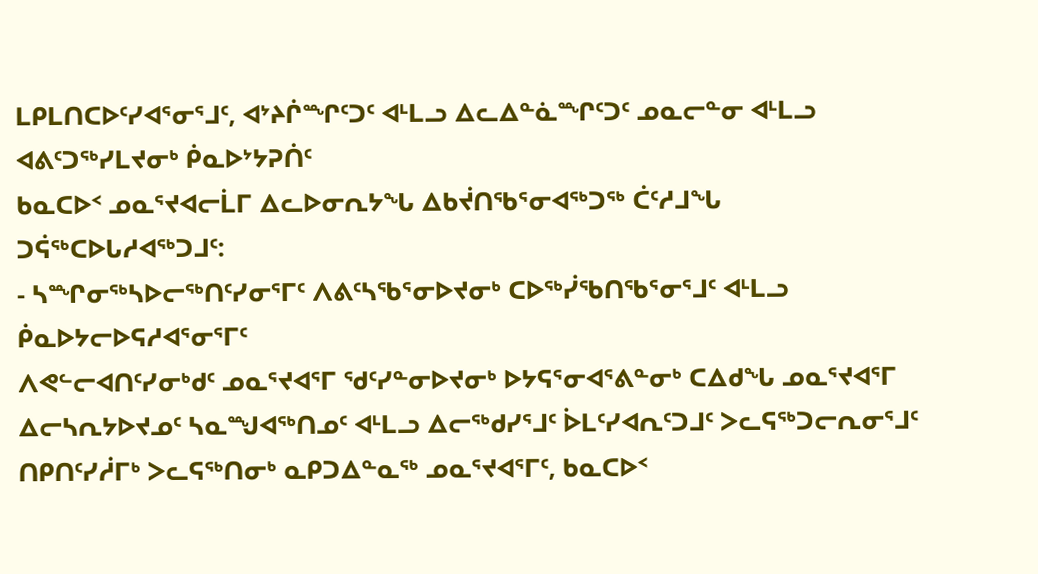ᒪᑭᒪᑎᑕᐅᑦᓯᐊᕐᓂᕐᒧᑦ, ᐊᔾᔨᒌᙱᑦᑐᑦ ᐊᒻᒪᓗ ᐃᓚᐃᓐᓈᙱᑦᑐᑦ ᓄᓇᓕᓐᓂ ᐊᒻᒪᓗ ᐊᕕᑦᑐᖅᓯᒪᔪᓂᒃ ᑮᓇᐅᔾᔭᕈᑏᑦ
ᑲᓇᑕᐅᑉ ᓄᓇᕐᔪᐊᓕᒫᒥ ᐃᓚᐅᓂᕆᔭᖓ ᐃᑲᔫᑎᖃᕐᓂᐊᖅᑐᖅ ᑖᑦᓱᒧᖓ ᑐᕌᖅᑕᐅᒐᓱᐊᖅᑐᒧᑦ:
- ᓴᙱᓂᖅᓴᐅᓕᖅᑎᑦᓯᓂᕐᒥᑦ ᐱᕕᑦᓴᖃᕐᓂᐅᔪᓂᒃ ᑕᐅᖅᓰᖃᑎᖃᕐᓂᕐᒧᑦ ᐊᒻᒪᓗ ᑮᓇᐅᔭᓕᐅᕋᓱᐊᕐᓂᕐᒥᑦ
ᐱᕙᓪᓕᐊᑎᑦᓯᓂᒃᑯᑦ ᓄᓇᕐᔪᐊᕐᒥ ᖁᑦᓯᓐᓂᐅᔪᓂᒃ ᐅᔭᕋᕐᓂᐊᕐᕕᓐᓂᒃ ᑕᐃᑯᖓ ᓄᓇᕐᔪᐊᕐᒥ ᐃᓕᓴᕆᔭᐅᔪᓄᑦ ᓴᓇᙳᐊᖅᑎᓄᑦ ᐊᒻᒪᓗ ᐃᓕᖅᑯᓯᕐᒧᑦ ᐆᒪᑦᓯᐊᕆᑦᑐᒧᑦ ᐳᓚᕋᖅᑐᓕᕆᓂᕐᒧᑦ ᑎᑭᑎᑦᓯᓲᒥᒃ ᐳᓚᕋᖅᑎᓂᒃ ᓇᑭᑐᐃᓐᓇᖅ ᓄᓇᕐᔪᐊᕐᒥᑦ, ᑲᓇᑕᐅᑉ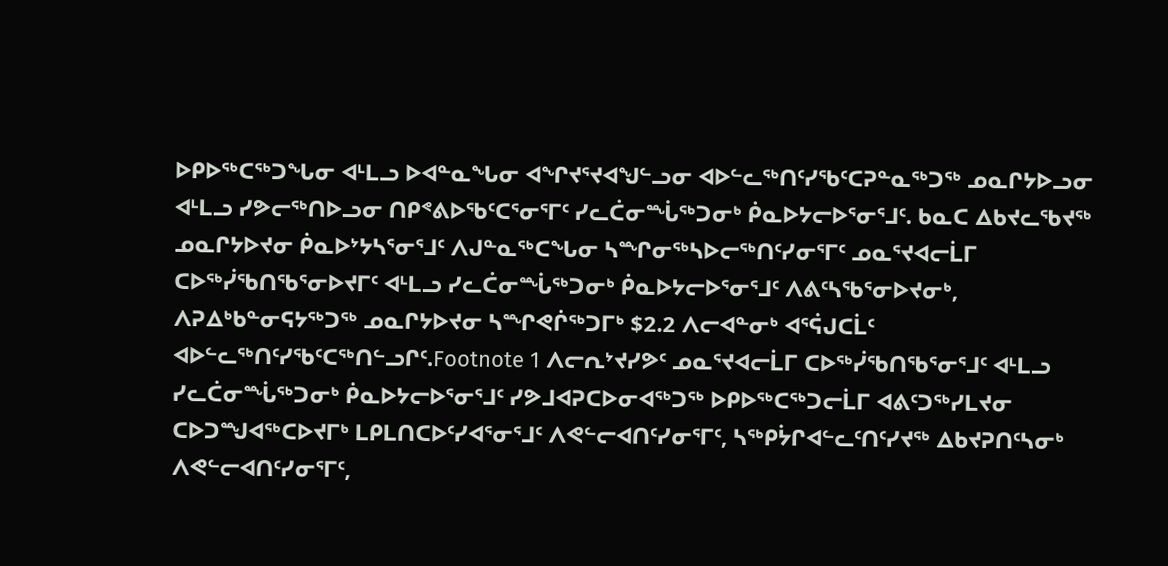ᐅᑭᐅᖅᑕᖅᑐᖓᓂ ᐊᒻᒪᓗ ᐅᐊᓐᓇᖓᓂ ᐊᖏᔪᕐᔪᐊᖑᓪᓗᓂ ᐊᐅᓪᓚᖅᑎᑦᓯᖃᑦᑕᕈᓐᓇᖅᑐᖅ ᓄᓇᒋᔭᐅᓗᓂ ᐊᒻᒪᓗ ᓯᕗᓕᖅᑎᐅᓗᓂ ᑎᑭᕝᕕᐅᖃᑦᑕᕐᓂᕐᒥᑦ ᓯᓚᑖᓂᙶᖅᑐᓂᒃ ᑮᓇᐅᔭᓕᐅᕐᓂᕐᒧᑦ. ᑲᓇᑕ ᐃᑲᔪᓚᖃᔪᖅ ᓄᓇᒋᔭᐅᔪᓂ ᑮᓇᐅᔾᔭᓴᕐᓂᕐᒧᑦ ᐱᒍᓐᓇᖅᑕᖓᓂ ᓴᙱᓂᖅᓴᐅᓕᖅᑎᑦᓯᓂᕐᒥᑦ ᓄᓇᕐᔪᐊᓕᒫᒥ ᑕᐅᖅᓰᖃᑎᖃᕐᓂᐅᔪᒥᑦ ᐊᒻᒪᓗ ᓯᓚᑖᓂᙶᖅᑐᓂᒃ ᑮᓇᐅᔭᓕᐅᕐᓂᕐᒧᑦ ᐱᕕᑦᓴᖃᕐᓂᐅᔪᓂᒃ, ᐱᕈᐃᒃᑲᓐᓂᕋᔭᖅᑐᖅ ᓄᓇᒋᔭᐅᔪᓂ ᓴᙱᕙᒌᖅᑐᒥᒃ $2.2 ᐱᓕᐊᓐᓂᒃ ᐊᕐᕌᒍᑕᒫᑦ ᐊᐅᓪᓚᖅᑎᑦᓯᖃᑦᑕᖅᑎᓪᓗᒋᑦ.Footnote 1 ᐱᓕᕆᔾᔪᓯᕗᑦ ᓄᓇᕐᔪᐊᓕᒫᒥ ᑕᐅᖅᓰᖃᑎᖃᕐᓂᕐᒧᑦ ᐊᒻᒪᓗ ᓯᓚᑖᓂᙶᖅᑐᓂᒃ ᑮᓇᐅᔭᓕᐅᕐᓂᕐᒧᑦ ᓯᕗᒧᐊᕈᑕᐅᓂᐊᖅᑐᖅ ᐅᑭᐅᖅᑕᖅᑐᓕᒫᒥ ᐊᕕᑦᑐᖅᓯᒪᔪᓂ ᑕᐅᑐᙳᐊᖅᑕᐅᔪᒥᒃ ᒪᑭᒪᑎᑕᐅᑦᓯᐊᕐᓂᕐᒧᑦ ᐱᕙᓪᓕᐊᑎᑦᓯᓂᕐᒥᑦ, ᓴᖅᑭᔮᒋᐊᓪᓚᑦᑎᑦᓯᔪᖅ ᐃᑲᔪᕈᑎᑦᓴᓂᒃ ᐱᕙᓪᓕᐊᑎᑦᓯᓂᕐᒥᑦ,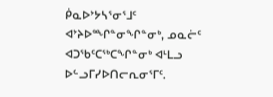ᑮᓇᐅᔾᔭᓴᕐᓂᕐᒧᑦ ᐊᔾᔨᐅᙱᓐᓂᖏᓐᓂᒃ, ᓄᓇᓖᑦ ᐊᑐᖃᑦᑕᖅᑕᖏᓐᓂᒃ ᐊᒻᒪᓗ ᐅᓪᓗᒥᓯᐅᑎᓕᕆᓂᕐᒥᑦ.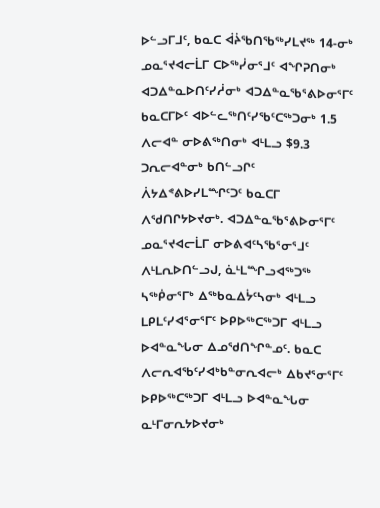ᐅᓪᓗᒥᒧᑦ, ᑲᓇᑕ ᐋᔩᖃᑎᖃᖅᓯᒪᔪᖅ 14-ᓂᒃ ᓄᓇᕐᔪᐊᓕᒫᒥ ᑕᐅᖅᓰᓂᕐᒧᑦ ᐊᖏᕈᑎᓂᒃ ᐊᑐᐃᓐᓇᐅᑎᑦᓯᓲᓂᒃ ᐊᑐᐃᓐᓇᖃᕐᕕᐅᓂᕐᒥᑦ ᑲᓇᑕᒥᐅᑦ ᐊᐅᓪᓚᖅᑎᑦᓯᖃᑦᑕᖅᑐᓂᒃ 1.5 ᐱᓕᐊᓐ ᓂᐅᕕᖅᑎᓂᒃ ᐊᒻᒪᓗ $9.3 ᑐᕆᓕᐊᓐᓂᒃ ᑲᑎᓪᓗᒋᑦ ᐲᔭᐃᕝᕕᐅᓯᒪᙱᑦᑐᑦ ᑲᓇᑕᒥ ᐱᖁᑎᒋᔭᐅᔪᓂᒃ. ᐊᑐᐃᓐᓇᖃᕐᕕᐅᓂᕐᒥᑦ ᓄᓇᕐᔪᐊᓕᒫᒥ ᓂᐅᕕᐊᑦᓴᖃᕐᓂᕐᒧᑦ ᐱᒻᒪᕆᐅᑎᓪᓗᒍ, ᓈᒻᒪᙱᓗᐊᖅᑐᖅ ᓴᖅᑮᓂᕐᒥᒃ ᐃᖅᑲᓇᐃᔮᑦᓴᓂᒃ ᐊᒻᒪᓗ ᒪᑭᒪᑦᓯᐊᕐᓂᕐᒥᑦ ᐅᑭᐅᖅᑕᖅᑐᒥ ᐊᒻᒪᓗ ᐅᐊᓐᓇᖓᓂ ᐃᓄᖁᑎᖏᓐᓄᑦ. ᑲᓇᑕ ᐱᓕᕆᐊᖃᑦᓯᐊᒃᑲᓐᓂᕆᐊᓕᒃ ᐃᑲᔪᕐᓂᕐᒥᑦ ᐅᑭᐅᖅᑕᖅᑐᒥ ᐊᒻᒪᓗ ᐅᐊᓐᓇᖓᓂ ᓇᒻᒥᓂᕆᔭᐅᔪᓂᒃ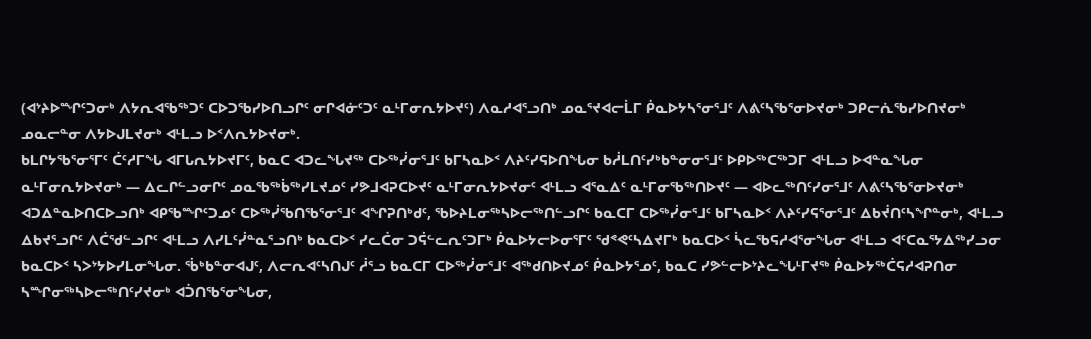(ᐊᔾᔨᐅᙱᑦᑐᓂᒃ ᐱᔭᕆᐊᖃᖅᑐᑦ ᑕᐅᑐᖃᓯᐅᑎᓗᒋᑦ ᓂᒋᐊᓃᑦᑐᑦ ᓇᒻᒥᓂᕆᔭᐅᔪᑦ) ᐱᓇᓱᐊᕐᓗᑎᒃ ᓄᓇᕐᔪᐊᓕᒫᒥ ᑮᓇᐅᔭᓴᕐᓂᕐᒧᑦ ᐱᕕᑦᓴᖃᕐᓂᐅᔪᓂᒃ ᑐᑭᓕᕇᖃᓯᐅᑎᔪᓂᒃ ᓄᓇᓕᓐᓂ ᐱᔭᐅᒍᒪᔪᓂᒃ ᐊᒻᒪᓗ ᐅᑉᐱᕆᔭᐅᔪᓂᒃ.
ᑲᒪᒋᔭᖃᕐᓂᕐᒥᑦ ᑖᑦᓱᒥᖓ ᐊᒥᒐᕆᔭᐅᔪᒥᑦ, ᑲᓇᑕ ᐊᑐᓚᖓᔪᖅ ᑕᐅᖅᓰᓂᕐᒧᑦ ᑲᒥᓴᓇᐅᑉ ᐱᔨᑦᓯᕋᐅᑎᖓᓂ ᑲᓲᒪᑎᑦᓯᒃᑲᓐᓂᓂᕐᒧᑦ ᐅᑭᐅᖅᑕᖅᑐᒥ ᐊᒻᒪᓗ ᐅᐊᓐᓇᖓᓂ ᓇᒻᒥᓂᕆᔭᐅᔪᓂᒃ — ᐃᓚᒋᓪᓗᓂᒋᑦ ᓄᓇᖃᖅᑳᖅᓯᒪᔪᓄᑦ ᓯᕗᒧᐊᕈᑕᐅᔪᑦ ᓇᒻᒥᓂᕆᔭᐅᔪᓂᑦ ᐊᒻᒪᓗ ᐊᕐᓇᐃᑦ ᓇᒻᒥᓂᖃᖅᑎᐅᔪᑦ — ᐊᐅᓚᖅᑎᑦᓯᓂᕐᒧᑦ ᐱᕕᑦᓴᖃᕐᓂᐅᔪᓂᒃ ᐊᑐᐃᓐᓇᐅᑎᑕᐅᓗᑎᒃ ᐊᑭᖃᙱᑦᑐᓄᑦ ᑕᐅᖅᓰᖃᑎᖃᕐᓂᕐᒧᑦ ᐊᖏᕈᑎᒃᑯᑦ, ᖃᐅᔨᒪᓂᖅᓴᐅᓕᖅᑎᓪᓗᒋᑦ ᑲᓇᑕᒥ ᑕᐅᖅᓰᓂᕐᒧᑦ ᑲᒥᓴᓇᐅᑉ ᐱᔨᑦᓯᕋᕐᓂᕐᒧᑦ ᐃᑲᔫᑎᑦᓴᖏᓐᓂᒃ, ᐊᒻᒪᓗ ᐃᑲᔪᕐᓗᒋᑦ ᐱᑖᖁᓪᓗᒋᑦ ᐊᒻᒪᓗ ᐱᓯᒪᑦᓰᓐᓇᕐᓗᑎᒃ ᑲᓇᑕᐅᑉ ᓯᓚᑖᓂ ᑐᕌᓪᓚᕆᑦᑐᒥᒃ ᑮᓇᐅᔭᓕᐅᓂᕐᒥᑦ ᖁᕝᕙᑦᓴᐃᔪᒥᒃ ᑲᓇᑕᐅᑉ ᓵᓚᖃᕋᓱᐊᕐᓂᖓᓂ ᐊᒻᒪᓗ ᐊᑦᑕᓇᕐᔭᐃᖅᓯᓗᓂ ᑲᓇᑕᐅᑉ ᓴᐳᔾᔭᐅᓯᒪᓂᖓᓂ. ᖄᒃᑲᓐᓂᐊᒍᑦ, ᐱᓕᕆᐊᑦᓴᑎᒍᑦ ᓲᕐᓗ ᑲᓇᑕᒥ ᑕᐅᖅᓰᓂᕐᒧᑦ ᐊᖅᑯᑎᐅᔪᓄᑦ ᑮᓇᐅᔭᕐᓄᑦ, ᑲᓇᑕ ᓯᕗᓪᓕᐅᔾᔨᓚᖓᒻᒥᔪᖅ ᑮᓇᐅᔭᖅᑖᕋᓱᐊᕈᑎᓂ ᓴᙱᓂᖅᓴᐅᓕᖅᑎᑦᓯᔪᓂᒃ ᐊᑑᑎᖃᕐᓂᖓᓂ,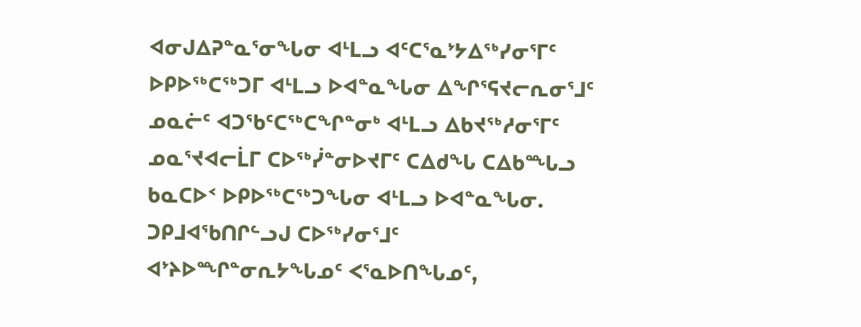ᐊᓂᒍᐃᕈᓐᓇᕐᓂᖓᓂ ᐊᒻᒪᓗ ᐊᑦᑕᕐᓇᔾᔭᐃᖅᓯᓂᕐᒥᑦ ᐅᑭᐅᖅᑕᖅᑐᒥ ᐊᒻᒪᓗ ᐅᐊᓐᓇᖓᓂ ᐃᖏᕐᕋᔪᓕᕆᓂᕐᒧᑦ ᓄᓇᓖᑦ ᐊᑐᖃᑦᑕᖅᑕᖏᓐᓂᒃ ᐊᒻᒪᓗ ᐃᑲᔪᖅᓱᓂᕐᒥᑦ ᓄᓇᕐᔪᐊᓕᒫᒥ ᑕᐅᖅᓰᓐᓂᐅᔪᒥᑦ ᑕᐃᑯᖓ ᑕᐃᑲᙵᓗ ᑲᓇᑕᐅᑉ ᐅᑭᐅᖅᑕᖅᑐᖓᓂ ᐊᒻᒪᓗ ᐅᐊᓐᓇᖓᓂ.
ᑐᑭᒧᐊᖃᑎᒋᓪᓗᒍ ᑕᐅᖅᓯᓂᕐᒧᑦ ᐊᔾᔨᐅᙱᓐᓂᕆᔭᖓᓄᑦ ᐸᕐᓇᐅᑎᖓᓄᑦ,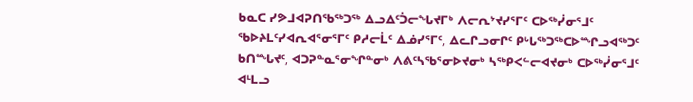ᑲᓇᑕ ᓯᕗᒧᐊᕈᑎᖃᖅᑐᖅ ᐃᓗᐃᑦᑑᓕᖓᔪᒥᒃ ᐱᓕᕆᔾᔪᓯᕐᒥᑦ ᑕᐅᖅᓰᓂᕐᒧᑦ ᖃᐅᔨᒪᑦᓯᐊᕆᐊᕐᓂᕐᒥᑦ ᑭᓱᓕᒫᑦ ᐃᓅᓯᕐᒥᑦ, ᐃᓚᒋᓗᓂᒋᑦ ᑭᒡᒐᖅᑐᖅᑕᐅᙱᓗᐊᖅᑐᑦ ᑲᑎᙵᔪᑦ, ᐊᑐᕈᓐᓇᕐᓂᖏᓐᓂᒃ ᐱᕕᑦᓴᖃᕐᓂᐅᔪᓂᒃ ᓴᖅᑭᐸᓪᓕᐊᔪᓂᒃ ᑕᐅᖅᓰᓂᕐᒧᑦ ᐊᒻᒪᓗ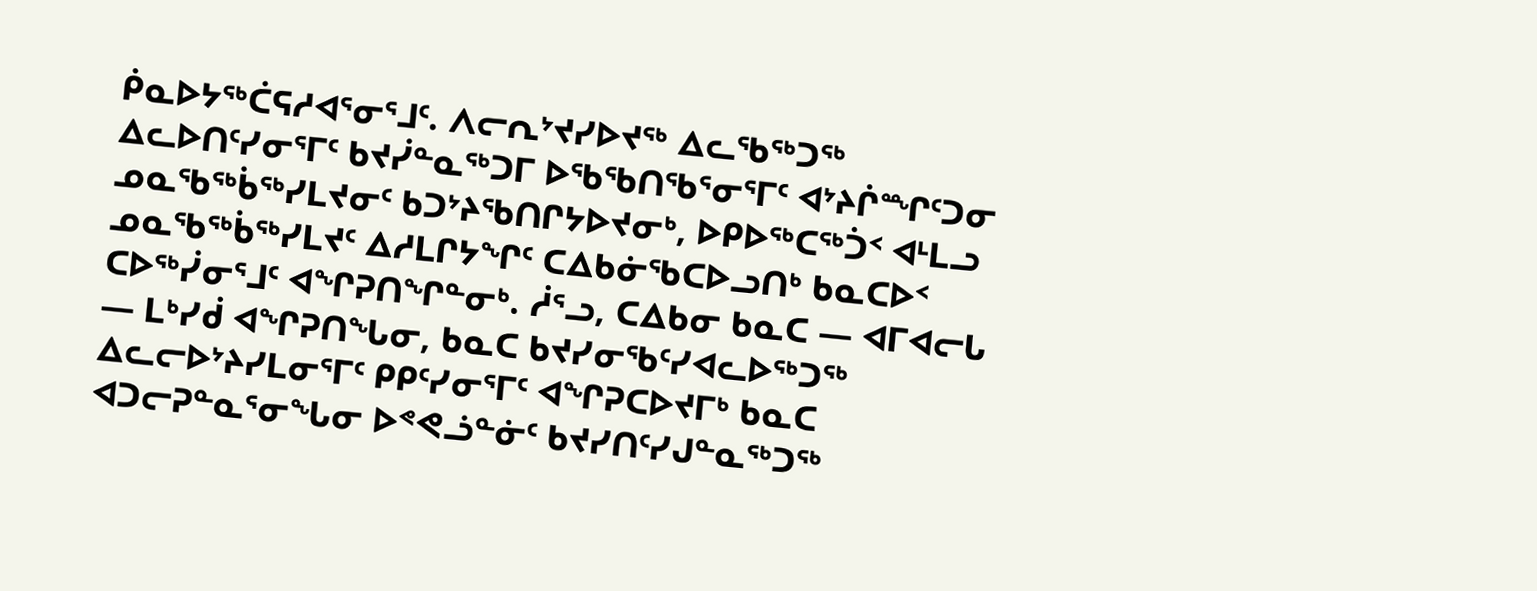ᑮᓇᐅᔭᖅᑖᕋᓱᐊᕐᓂᕐᒧᑦ. ᐱᓕᕆᔾᔪᓯᐅᔪᖅ ᐃᓚᖃᖅᑐᖅ ᐃᓚᐅᑎᑦᓯᓂᕐᒥᑦ ᑲᔪᓰᓐᓇᖅᑐᒥ ᐅᖃᖃᑎᖃᕐᓂᕐᒥᑦ ᐊᔾᔨᒌᙱᑦᑐᓂ ᓄᓇᖃᖅᑳᖅᓯᒪᔪᓂᑦ ᑲᑐᔾᔨᖃᑎᒋᔭᐅᔪᓂᒃ, ᐅᑭᐅᖅᑕᖅᑑᑉ ᐊᒻᒪᓗ ᓄᓇᖃᖅᑳᖅᓯᒪᔪᑦ ᐃᓱᒪᒋᔭᖏᑦ ᑕᐃᑲᓃᖃᑕᐅᓗᑎᒃ ᑲᓇᑕᐅᑉ ᑕᐅᖅᓰᓂᕐᒧᑦ ᐊᖏᕈᑎᖏᓐᓂᒃ. ᓲᕐᓗ, ᑕᐃᑲᓂ ᑲᓇᑕ — ᐊᒥᐊᓕᒐ — ᒪᒃᓯᑰ ᐊᖏᕈᑎᖓᓂ, ᑲᓇᑕ ᑲᔪᓯᓂᖃᑦᓯᐊᓚᐅᖅᑐᖅ ᐃᓚᓕᐅᔾᔨᓯᒪᓂᕐᒥᑦ ᑭᑭᑦᓯᓂᕐᒥᑦ ᐊᖏᕈᑕᐅᔪᒥᒃ ᑲᓇᑕ ᐊᑐᓕᕈᓐᓇᕐᓂᖓᓂ ᐅᕝᕙᓘᓐᓃᑦ ᑲᔪᓯᑎᑦᓯᒍᓐᓇᖅᑐᖅ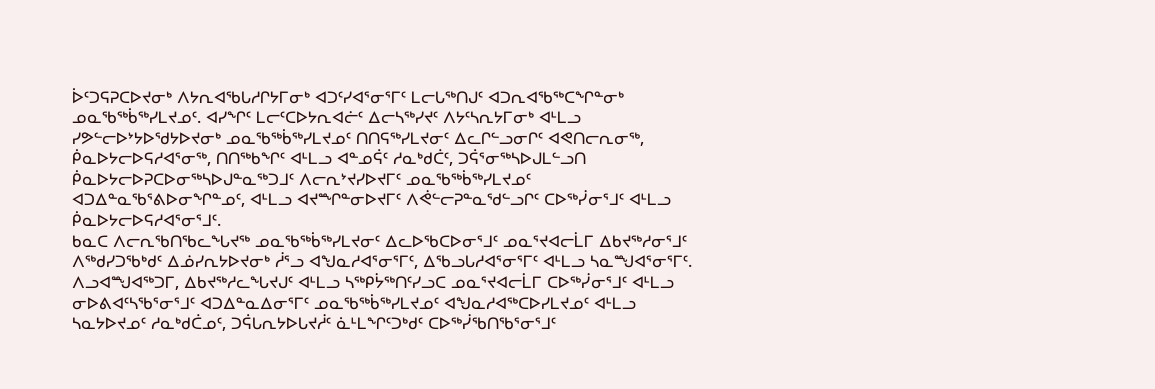ᐆᑦᑐᕋᕈᑕᐅᔪᓂᒃ ᐱᔭᕆᐊᖃᒐᓱᒋᔭᒥᓂᒃ ᐊᑐᑦᓯᐊᕐᓂᕐᒥᑦ ᒪᓕᒐᖅᑎᒍᑦ ᐊᑐᕆᐊᖃᖅᑕᖏᓐᓂᒃ ᓄᓇᖃᖅᑳᖅᓯᒪᔪᓄᑦ. ᐊᓯᖏᑦ ᒪᓕᑦᑕᐅᔭᕆᐊᓖᑦ ᐃᓕᓴᖅᓯᔪᑦ ᐱᔭᑦᓴᕆᔭᒥᓂᒃ ᐊᒻᒪᓗ ᓯᕗᓪᓕᐅᔾᔭᐅᖁᔭᐅᔪᓂᒃ ᓄᓇᖃᖅᑳᖅᓯᒪᔪᓄᑦ ᑎᑎᕋᖅᓯᒪᔪᓂᑦ ᐃᓚᒋᓪᓗᓂᒋᑦ ᐊᕙᑎᓕᕆᓂᖅ, ᑮᓇᐅᔭᓕᐅᕋᓱᐊᕐᓂᖅ, ᑎᑎᖅᑲᖏᑦ ᐊᒻᒪᓗ ᐊᓐᓄᕌᑦ ᓱᓇᒃᑯᑖᑦ, ᑐᕌᕐᓂᖅᓴᐅᒍᒪᓪᓗᑎ ᑮᓇᐅᔭᓕᐅᕈᑕᐅᓂᖅᓴᐅᒍᓐᓇᖅᑐᒧᑦ ᐱᓕᕆᔾᔪᓯᐅᔪᒥᑦ ᓄᓇᖃᖅᑳᖅᓯᒪᔪᓄᑦ ᐊᑐᐃᓐᓇᖃᕐᕕᐅᓂᖏᓐᓄᑦ, ᐊᒻᒪᓗ ᐊᔪᙱᓐᓂᐅᔪᒥᑦ ᐱᕚᓪᓕᕈᓐᓇᖁᓪᓗᒋᑦ ᑕᐅᖅᓰᓂᕐᒧᑦ ᐊᒻᒪᓗ ᑮᓇᐅᔭᓕᐅᕋᓱᐊᕐᓂᕐᒧᑦ.
ᑲᓇᑕ ᐱᓕᕆᖃᑎᖃᓚᖓᔪᖅ ᓄᓇᖃᖅᑳᖅᓯᒪᔪᓂᑦ ᐃᓚᐅᖃᑕᐅᓂᕐᒧᑦ ᓄᓇᕐᔪᐊᓕᒫᒥ ᐃᑲᔪᖅᓱᓂᕐᒧᑦ ᐱᖅᑯᓯᑐᖃᒃᑯᑦ ᐃᓅᓯᕆᔭᐅᔪᓂᒃ ᓲᕐᓗ ᐊᖑᓇᓱᐊᕐᓂᕐᒥᑦ, ᐃᖃᓗᒐᓱᐊᕐᓂᕐᒥᑦ ᐊᒻᒪᓗ ᓴᓇᙳᐊᕐᓂᕐᒥᑦ. ᐱᓗᐊᙳᐊᖅᑐᒥ, ᐃᑲᔪᖅᓱᓚᖓᔪᒍᑦ ᐊᒻᒪᓗ ᓴᖅᑭᔮᖅᑎᑦᓯᓗᑕ ᓄᓇᕐᔪᐊᓕᒫᒥ ᑕᐅᖅᓰᓂᕐᒧᑦ ᐊᒻᒪᓗ ᓂᐅᕕᐊᑦᓴᖃᕐᓂᕐᒧᑦ ᐊᑐᐃᓐᓇᐃᓂᕐᒥᑦ ᓄᓇᖃᖅᑳᖅᓯᒪᔪᓄᑦ ᐊᖑᓇᓱᐊᖅᑕᐅᓯᒪᔪᓄᑦ ᐊᒻᒪᓗ ᓴᓇᔭᐅᔪᓄᑦ ᓱᓇᒃᑯᑖᓄᑦ, ᑐᕌᒐᕆᔭᐅᒐᔪᓲᑦ ᓈᒻᒪᖏᑦᑐᒃᑯᑦ ᑕᐅᖅᓰᖃᑎᖃᕐᓂᕐᒧᑦ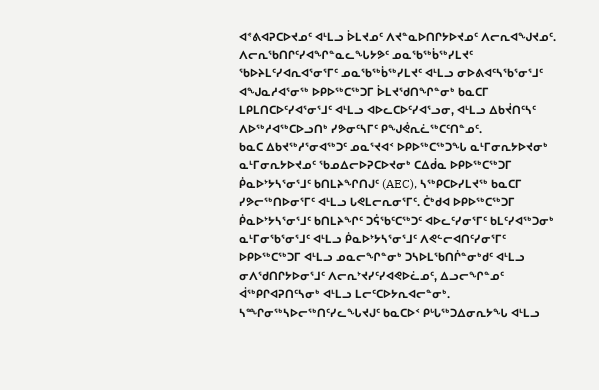ᐊᕝᕕᐊᕈᑕᐅᔪᓄᑦ ᐊᒻᒪᓗ ᐆᒪᔪᓄᑦ ᐱᔪᓐᓇᐅᑎᒋᔭᐅᔪᓄᑦ ᐱᓕᕆᐊᖑᔪᓄᑦ. ᐱᓕᕆᖃᑎᒋᑦᓯᐊᖏᓐᓇᓚᖓᔭᕗᑦ ᓄᓇᖃᖅᑳᖅᓯᒪᔪᑦ ᖃᐅᔨᒪᑦᓯᐊᕆᐊᕐᓂᕐᒥᑦ ᓄᓇᖃᖅᑳᖅᓯᒪᔪᑦ ᐊᒻᒪᓗ ᓂᐅᕕᐊᑦᓴᖃᕐᓂᕐᒧᑦ ᐊᖑᓇᓱᐊᕐᓂᖅ ᐅᑭᐅᖅᑕᖅᑐᒥ ᐆᒪᔪᖁᑎᖏᓐᓂᒃ ᑲᓇᑕᒥ ᒪᑭᒪᑎᑕᐅᑦᓯᐊᕐᓂᕐᒧᑦ ᐊᒻᒪᓗ ᐊᐅᓚᑕᐅᑦᓯᐊᕐᓗᓂ, ᐊᒻᒪᓗ ᐃᑲᔫᑎᑦᓴᑦ ᐱᐅᖅᓱᐊᖅᑕᐅᓗᑎᒃ ᓯᕗᓂᑦᓴᒥᑦ ᑭᖑᕚᕆᓛᖅᑕᑦᑎᓐᓄᑦ.
ᑲᓇᑕ ᐃᑲᔪᖅᓱᕐᓂᐊᖅᑐᑦ ᓄᓇᕐᔪᐊᑉ ᐅᑭᐅᖅᑕᖅᑐᖓ ᓇᒻᒥᓂᕆᔭᐅᔪᓂᒃ ᓇᒻᒥᓂᕆᔭᐅᔪᓄᑦ ᖃᓄᐃᓕᐅᕈᑕᐅᔪᓂᒃ ᑕᐃᑰᓇ ᐅᑭᐅᖅᑕᖅᑐᒥ ᑮᓇᐅᔾᔭᓴᕐᓂᕐᒧᑦ ᑲᑎᒪᔨᖏᑎᒍᑦ (AEC), ᓴᖅᑭᑕᐅᓯᒪᔪᖅ ᑲᓇᑕᒥ ᓯᕗᓕᖅᑎᐅᓂᕐᒥᑦ ᐊᒻᒪᓗ ᒐᕙᒪᓕᕆᓂᕐᒥᑦ. ᑖᒃᑯᐊ ᐅᑭᐅᖅᑕᖅᑐᒥ ᑮᓇᐅᔾᔭᓴᕐᓂᕐᒧᑦ ᑲᑎᒪᔨᖏᑦ ᑐᕌᖃᑦᑕᖅᑐᑦ ᐊᐅᓚᑦᓯᓂᕐᒥᑦ ᑲᒪᑦᓯᐊᖅᑐᓂᒃ ᓇᒻᒥᓂᖃᕐᓂᕐᒧᑦ ᐊᒻᒪᓗ ᑮᓇᐅᔾᔭᓴᕐᓂᕐᒧᑦ ᐱᕙᓪᓕᐊᑎᑦᓯᓂᕐᒥᑦ ᐅᑭᐅᖅᑕᖅᑐᒥ ᐊᒻᒪᓗ ᓄᓇᓕᖏᓐᓂᒃ ᑐᓴᐅᒪᖃᑎᒌᓐᓂᒃᑯᑦ ᐊᒻᒪᓗ ᓂᐱᖁᑎᒋᔭᐅᓂᕐᒧᑦ ᐱᓕᕆᔾᔪᓯᑦᓯᐊᕙᐅᓛᓄᑦ, ᐃᓗᓕᖏᓐᓄᑦ ᐋᖅᑭᒋᐊᕈᑎᑦᓴᓂᒃ ᐊᒻᒪᓗ ᒪᓕᑦᑕᐅᔭᕆᐊᓕᓐᓂᒃ. ᓴᙱᓂᖅᓴᐅᓕᖅᑎᑦᓯᓚᖓᔪᒍᑦ ᑲᓇᑕᐅᑉ ᑭᒡᒐᖅᑐᐃᓂᕆᔭᖓ ᐊᒻᒪᓗ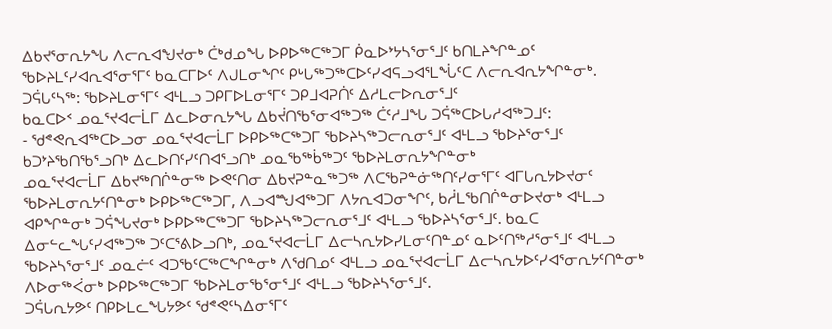ᐃᑲᔪᕐᓂᕆᔭᖓ ᐱᓕᕆᐊᖑᔪᓂᒃ ᑖᒃᑯᓄᖓ ᐅᑭᐅᖅᑕᖅᑐᒥ ᑮᓇᐅᔾᔭᓴᕐᓂᕐᒧᑦ ᑲᑎᒪᔨᖏᓐᓄᑦ ᖃᐅᔨᒪᑦᓯᐊᕆᐊᕐᓂᕐᒥᑦ ᑲᓇᑕᒥᐅᑦ ᐱᒍᒪᓂᖏᑦ ᑭᒡᒐᖅᑐᖅᑕᐅᑦᓯᐊᕋᓗᐊᕐᒪᖔᑦᑕ ᐱᓕᕆᐊᕆᔭᖏᓐᓂᒃ.
ᑐᕌᒐᑦᓴᖅ: ᖃᐅᔨᒪᓂᕐᒥᑦ ᐊᒻᒪᓗ ᑐᑭᒥᐅᒪᓂᕐᒥᑦ ᑐᑭᒧᐊᕈᑏᑦ ᐃᓱᒪᓕᐅᕆᓂᕐᒧᑦ
ᑲᓇᑕᐅᑉ ᓄᓇᕐᔪᐊᓕᒫᒥ ᐃᓚᐅᓂᕆᔭᖓ ᐃᑲᔫᑎᖃᕐᓂᐊᖅᑐᖅ ᑖᑦᓱᒧᖓ ᑐᕌᖅᑕᐅᒐᓱᐊᖅᑐᒧᑦ:
- ᖁᕝᕙᕆᐊᖅᑕᐅᓗᓂ ᓄᓇᕐᔪᐊᓕᒫᒥ ᐅᑭᐅᖅᑕᖅᑐᒥ ᖃᐅᔨᓴᖅᑐᓕᕆᓂᕐᒧᑦ ᐊᒻᒪᓗ ᖃᐅᔨᕐᓂᕐᒧᑦ ᑲᑐᔾᔨᖃᑎᖃᕐᓗᑎᒃ ᐃᓚᐅᑎᑦᓯᑦᑎᐊᕐᓗᑎᒃ ᓄᓇᖃᖅᑳᖅᑐᑦ ᖃᐅᔨᒪᓂᕆᔭᖏᓐᓂᒃ
ᓄᓇᕐᔪᐊᓕᒫᒥ ᐃᑲᔪᖅᑎᒌᓐᓂᖅ ᐅᕙᑦᑎᓂ ᐃᑲᔪᕈᓐᓇᖅᑐᖅ ᐱᑕᖃᕈᓐᓃᖅᑎᑦᓯᓂᕐᒥᑦ ᐊᒥᒐᕆᔭᐅᔪᓂᑦ ᖃᐅᔨᒪᓂᕆᔭᑦᑎᓐᓂᒃ ᐅᑭᐅᖅᑕᖅᑐᒥ, ᐱᓗᐊᙳᐊᖅᑐᒥ ᐱᔭᕆᐊᑐᓂᖏᑦ, ᑲᓲᒪᖃᑎᒌᓐᓂᐅᔪᓂᒃ ᐊᒻᒪᓗ ᐊᑭᖏᓐᓂᒃ ᑐᕌᖓᔪᓂᒃ ᐅᑭᐅᖅᑕᖅᑐᒥ ᖃᐅᔨᓴᖅᑐᓕᕆᓂᕐᒧᑦ ᐊᒻᒪᓗ ᖃᐅᔨᓴᕐᓂᕐᒧᑦ. ᑲᓇᑕ ᐃᓂᓪᓚᖓᑦᓯᐊᖅᑐᖅ ᑐᑦᑕᕐᕕᐅᓗᑎᒃ, ᓄᓇᕐᔪᐊᓕᒫᒥ ᐃᓕᓴᕆᔭᐅᓯᒪᓂᑦᑎᓐᓄᑦ ᓇᐅᑦᑎᖅᓱᕐᓂᕐᒧᑦ ᐊᒻᒪᓗ ᖃᐅᔨᓴᕐᓂᕐᒧᑦ ᓄᓇᓖᑦ ᐊᑐᖃᑦᑕᖅᑕᖏᓐᓂᒃ ᐱᖁᑎᓄᑦ ᐊᒻᒪᓗ ᓄᓇᕐᔪᐊᓕᒫᒥ ᐃᓕᓴᕆᔭᐅᑦᓯᐊᕐᓂᕆᔭᑦᑎᓐᓂᒃ ᐱᐅᓂᖅᐹᓂᒃ ᐅᑭᐅᖅᑕᖅᑐᒥ ᖃᐅᔨᒪᓂᖃᕐᓂᕐᒧᑦ ᐊᒻᒪᓗ ᖃᐅᔨᓴᕐᓂᕐᒧᑦ.
ᑐᕌᒐᕆᔭᕗᑦ ᑎᑭᐅᒪᓚᖓᔭᕗᑦ ᖁᕝᕙᑦᓴᐃᓂᕐᒥᑦ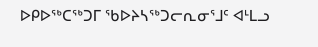ᐅᑭᐅᖅᑕᖅᑐᒥ ᖃᐅᔨᓴᖅᑐᓕᕆᓂᕐᒧᑦ ᐊᒻᒪᓗ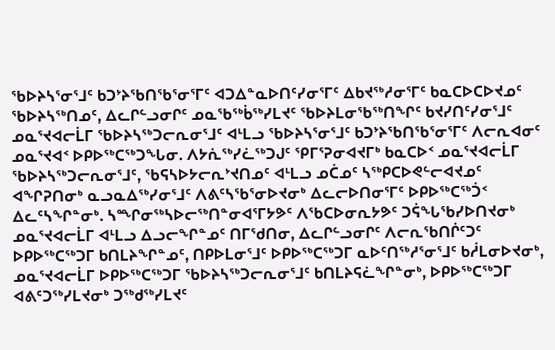ᖃᐅᔨᓴᕐᓂᕐᒧᑦ ᑲᑐᔾᔨᖃᑎᖃᕐᓂᕐᒥᑦ ᐊᑐᐃᓐᓇᐅᑎᑦᓯᓂᕐᒥᑦ ᐃᑲᔪᖅᓱᓂᕐᒥᑦ ᑲᓇᑕᐅᑕᐅᔪᓄᑦ ᖃᐅᔨᓴᖅᑎᓄᑦ, ᐃᓚᒋᓪᓗᓂᒋᑦ ᓄᓇᖃᖅᑳᖅᓯᒪᔪᑦ ᖃᐅᔨᒪᓂᖃᖅᑎᖏᑦ ᑲᔪᓯᑎᑦᓯᓂᕐᒧᑦ ᓄᓇᕐᔪᐊᓕᒫᒥ ᖃᐅᔨᓴᖅᑐᓕᕆᓂᕐᒧᑦ ᐊᒻᒪᓗ ᖃᐅᔨᓴᕐᓂᕐᒧᑦ ᑲᑐᔾᔨᖃᑎᖃᕐᓂᕐᒥᑦ ᐱᓕᕆᐊᓂᑦ ᓄᓇᕐᔪᐊᑉ ᐅᑭᐅᖅᑕᖅᑐᖓᓂ. ᐱᔭᕇᖅᓯᓛᖅᑐᒍᑦ ᕿᒥᕐᕈᓂᐊᔪᒥᒃ ᑲᓇᑕᐅᑉ ᓄᓇᕐᔪᐊᓕᒫᒥ ᖃᐅᔨᓴᖅᑐᓕᕆᓂᕐᒧᑦ, ᖃᕋᓴᐅᔭᓕᕆᔾᔪᑎᓄᑦ ᐊᒻᒪᓗ ᓄᑖᓄᑦ ᓴᖅᑭᑕᐅᕙᓪᓕᐊᔪᓄᑦ ᐊᖏᕈᑎᓂᒃ ᓇᓗᓇᐃᖅᓯᓂᕐᒧᑦ ᐱᕕᑦᓴᖃᕐᓂᐅᔪᓂᒃ ᐃᓚᓕᐅᑎᓂᕐᒥᑦ ᐅᑭᐅᖅᑕᖅᑑᑉ ᐃᓚᑦᓴᖏᓐᓂᒃ. ᓴᙱᓂᖅᓴᐅᓕᖅᑎᓐᓂᐊᕐᒥᔭᕗᑦ ᐱᖃᑕᐅᓂᕆᔭᕗᑦ ᑐᕌᖓᖃᓯᐅᑎᔪᓂᒃ ᓄᓇᕐᔪᐊᓕᒫᒥ ᐊᒻᒪᓗ ᐃᓗᓕᖏᓐᓄᑦ ᑎᒥᖁᑎᓂ, ᐃᓚᒋᓪᓗᓂᒋᑦ ᐱᓕᕆᖃᑎᒌᑦᑐᑦ ᐅᑭᐅᖅᑕᖅᑐᒥ ᑲᑎᒪᔨᖏᓐᓄᑦ, ᑎᑭᐅᒪᓂᕐᒧᑦ ᐅᑭᐅᖅᑕᖅᑐᒥ ᓇᐅᑦᑎᖅᓱᕐᓂᕐᒧᑦ ᑲᓲᒪᓂᐅᔪᓂᒃ, ᓄᓇᕐᔪᐊᓕᒫᒥ ᐅᑭᐅᖅᑕᖅᑐᒥ ᖃᐅᔨᓴᖅᑐᓕᕆᓂᕐᒧᑦ ᑲᑎᒪᔨᕋᓛᖏᓐᓂᒃ, ᐅᑭᐅᖅᑕᖅᑐᒥ ᐊᕕᑦᑐᖅᓯᒪᔪᓂᒃ ᑐᖅᑯᖅᓯᒪᔪᑦ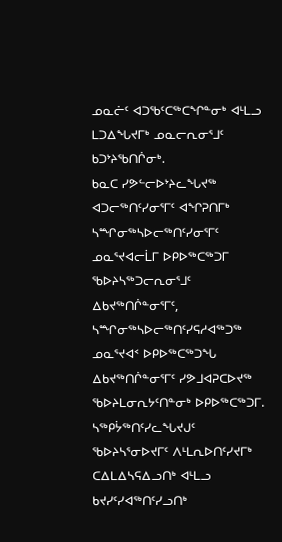ᓄᓇᓖᑦ ᐊᑐᖃᑦᑕᖅᑕᖏᓐᓂᒃ ᐊᒻᒪᓗ ᒪᑐᐃᖓᔪᒥᒃ ᓄᓇᓕᕆᓂᕐᒧᑦ ᑲᑐᔾᔨᖃᑎᒌᓂᒃ.
ᑲᓇᑕ ᓯᕗᓪᓕᐅᔾᔨᓚᖓᔪᖅ ᐊᑐᓕᖅᑎᑦᓯᓂᕐᒥᑦ ᐊᖏᕈᑎᒥᒃ ᓴᙱᓂᖅᓴᐅᓕᖅᑎᑦᓯᓂᕐᒥᑦ ᓄᓇᕐᔪᐊᓕᒫᒥ ᐅᑭᐅᖅᑕᖅᑐᒥ ᖃᐅᔨᓴᖅᑐᓕᕆᓂᕐᒧᑦ ᐃᑲᔪᖅᑎᒌᓐᓂᕐᒥᑦ, ᓴᙱᓂᖅᓴᐅᓕᖅᑎᑦᓯᕋᓱᐊᖅᑐᖅ ᓄᓇᕐᔪᐊᑉ ᐅᑭᐅᖅᑕᖅᑐᖓ ᐃᑲᔪᖅᑎᒌᓐᓂᕐᒥᑦ ᓯᕗᒧᐊᕈᑕᐅᔪᖅ ᖃᐅᔨᒪᓂᕆᔭᑦᑎᓐᓂᒃ ᐅᑭᐅᖅᑕᖅᑐᒥ. ᓴᖅᑭᔮᖅᑎᑦᓯᓚᖓᔪᒍᑦ ᖃᐅᔨᓴᕐᓂᐅᔪᒥᑦ ᐱᒻᒪᕆᐅᑎᑦᓯᔪᒥᒃ ᑕᐃᒪᐃᓴᕋᐃᓗᑎᒃ ᐊᒻᒪᓗ ᑲᔪᓯᑦᓯᐊᖅᑎᑦᓯᓗᑎᒃ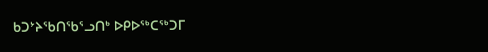ᑲᑐᔾᔨᖃᑎᖃᕐᓗᑎᒃ ᐅᑭᐅᖅᑕᖅᑐᒥ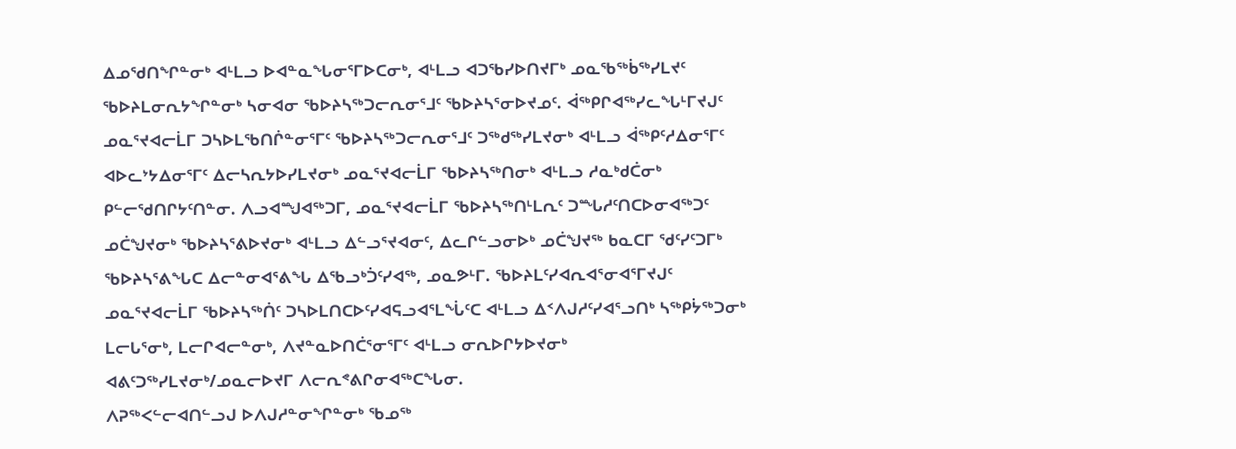ᐃᓄᖁᑎᖏᓐᓂᒃ ᐊᒻᒪᓗ ᐅᐊᓐᓇᖓᓂᕐᒥᐅᑕᓂᒃ, ᐊᒻᒪᓗ ᐊᑐᖃᓯᐅᑎᔪᒥᒃ ᓄᓇᖃᖅᑳᖅᓯᒪᔪᑦ ᖃᐅᔨᒪᓂᕆᔭᖏᓐᓂᒃ ᓴᓂᐊᓂ ᖃᐅᔨᓴᖅᑐᓕᕆᓂᕐᒧᑦ ᖃᐅᔨᓴᕐᓂᐅᔪᓄᑦ. ᐋᖅᑭᒋᐊᖅᓯᓚᖓᒻᒥᔪᒍᑦ ᓄᓇᕐᔪᐊᓕᒫᒥ ᑐᓴᐅᒪᖃᑎᒌᓐᓂᕐᒥᑦ ᖃᐅᔨᓴᖅᑐᓕᕆᓂᕐᒧᑦ ᑐᖅᑯᖅᓯᒪᔪᓂᒃ ᐊᒻᒪᓗ ᐋᖅᑭᑦᓱᐃᓂᕐᒥᑦ ᐊᐅᓚᔾᔭᐃᓂᕐᒥᑦ ᐃᓕᓴᕆᔭᐅᓯᒪᔪᓂᒃ ᓄᓇᕐᔪᐊᓕᒫᒥ ᖃᐅᔨᓴᖅᑎᓂᒃ ᐊᒻᒪᓗ ᓱᓇᒃᑯᑖᓂᒃ ᑭᓪᓕᖁᑎᒋᔭᑦᑎᓐᓂ. ᐱᓗᐊᙳᐊᖅᑐᒥ, ᓄᓇᕐᔪᐊᓕᒫᒥ ᖃᐅᔨᓴᖅᑎᒻᒪᕆᑦ ᑐᙵᓱᑦᑎᑕᐅᓂᐊᖅᑐᑦ ᓄᑖᖑᔪᓂᒃ ᖃᐅᔨᓴᕐᕕᐅᔪᓂᒃ ᐊᒻᒪᓗ ᐃᓪᓗᕐᔪᐊᓂᑦ, ᐃᓚᒋᓪᓗᓂᐅᒃ ᓄᑖᖑᔪᖅ ᑲᓇᑕᒥ ᖁᑦᓯᑦᑐᒥᒃ ᖃᐅᔨᓴᕐᕕᖓᑕ ᐃᓕᓐᓂᐊᕐᕕᖓ ᐃᖃᓗᒃᑑᑦᓯᐊᖅ, ᓄᓇᕗᒻᒥ. ᖃᐅᔨᒪᑦᓯᐊᕆᐊᕐᓂᐊᕐᒥᔪᒍᑦ ᓄᓇᕐᔪᐊᓕᒫᒥ ᖃᐅᔨᓴᖅᑏᑦ ᑐᓴᐅᒪᑎᑕᐅᑦᓯᐊᕋᓗᐊᕐᒪᖔᑦᑕ ᐊᒻᒪᓗ ᐃᑉᐱᒍᓱᑦᓯᐊᕐᓗᑎᒃ ᓴᖅᑭᔮᖅᑐᓂᒃ ᒪᓕᒐᕐᓂᒃ, ᒪᓕᒋᐊᓕᓐᓂᒃ, ᐱᔪᓐᓇᐅᑎᑖᕐᓂᕐᒥᑦ ᐊᒻᒪᓗ ᓂᕆᐅᒋᔭᐅᔪᓂᒃ ᐊᕕᑦᑐᖅᓯᒪᔪᓂᒃ/ᓄᓇᓕᐅᔪᒥ ᐱᓕᕆᕝᕕᒋᓂᐊᖅᑕᖓᓂ.
ᐱᕈᖅᐸᓪᓕᐊᑎᓪᓗᒍ ᐅᐱᒍᓱᓐᓂᖏᓐᓂᒃ ᖃᓄᖅ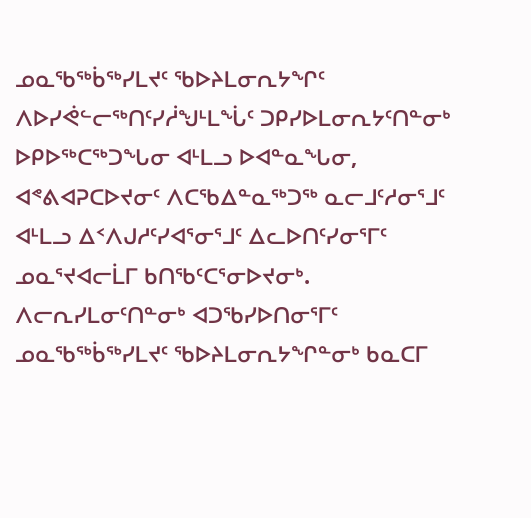ᓄᓇᖃᖅᑳᖅᓯᒪᔪᑦ ᖃᐅᔨᒪᓂᕆᔭᖏᑦ ᐱᐅᓯᕚᓪᓕᖅᑎᑦᓯᓲᖑᒻᒪᖔᑦ ᑐᑭᓯᐅᒪᓂᕆᔭᑦᑎᓐᓂᒃ ᐅᑭᐅᖅᑕᖅᑐᖓᓂ ᐊᒻᒪᓗ ᐅᐊᓐᓇᖓᓂ, ᐊᕝᕕᐊᕈᑕᐅᔪᓂᑦ ᐱᑕᖃᐃᓐᓇᖅᑐᖅ ᓇᓕᒧᑦᓱᓂᕐᒧᑦ ᐊᒻᒪᓗ ᐃᑉᐱᒍᓱᑦᓯᐊᕐᓂᕐᒧᑦ ᐃᓚᐅᑎᑦᓯᓂᕐᒥᑦ ᓄᓇᕐᔪᐊᓕᒫᒥ ᑲᑎᖃᑦᑕᕐᓂᐅᔪᓂᒃ. ᐱᓕᕆᓯᒪᓂᑦᑎᓐᓂᒃ ᐊᑐᖃᓯᐅᑎᓂᕐᒥᑦ ᓄᓇᖃᖅᑳᖅᓯᒪᔪᑦ ᖃᐅᔨᒪᓂᕆᔭᖏᓐᓂᒃ ᑲᓇᑕᒥ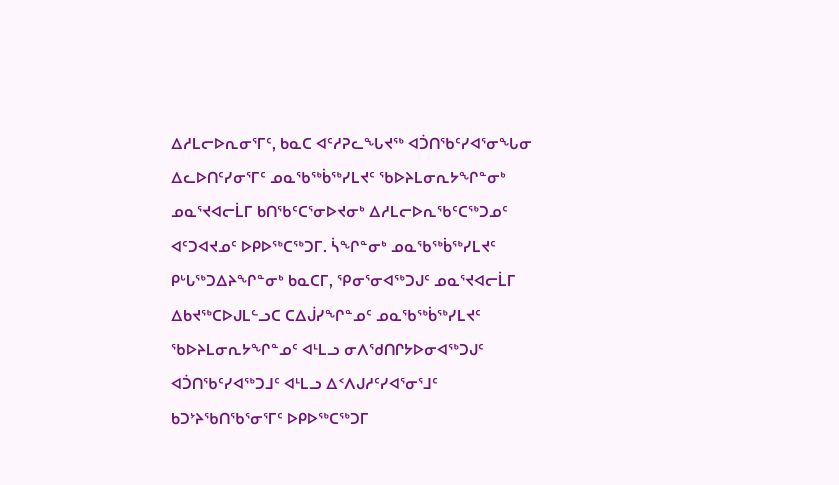ᐃᓱᒪᓕᐅᕆᓂᕐᒥᑦ, ᑲᓇᑕ ᐊᑦᓱᕈᓚᖓᔪᖅ ᐊᑑᑎᖃᑦᓯᐊᕐᓂᖓᓂ ᐃᓚᐅᑎᑦᓯᓂᕐᒥᑦ ᓄᓇᖃᖅᑳᖅᓯᒪᔪᑦ ᖃᐅᔨᒪᓂᕆᔭᖏᓐᓂᒃ ᓄᓇᕐᔪᐊᓕᒫᒥ ᑲᑎᖃᑦᑕᕐᓂᐅᔪᓂᒃ ᐃᓱᒪᓕᐅᕆᖃᑦᑕᖅᑐᓄᑦ ᐊᑦᑐᐊᔪᓄᑦ ᐅᑭᐅᖅᑕᖅᑐᒥ. ᓵᖏᓐᓂᒃ ᓄᓇᖃᖅᑳᖅᓯᒪᔪᑦ ᑭᒡᒐᖅᑐᐃᔨᖏᓐᓂᒃ ᑲᓇᑕᒥ, ᕿᓂᕐᓂᐊᖅᑐᒍᑦ ᓄᓇᕐᔪᐊᓕᒫᒥ ᐃᑲᔪᖅᑕᐅᒍᒪᓪᓗᑕ ᑕᐃᒎᓯᖏᓐᓄᑦ ᓄᓇᖃᖅᑳᖅᓯᒪᔪᑦ ᖃᐅᔨᒪᓂᕆᔭᖏᓐᓄᑦ ᐊᒻᒪᓗ ᓂᐱᖁᑎᒋᔭᐅᓂᐊᖅᑐᒍᑦ ᐊᑑᑎᖃᑦᓯᐊᖅᑐᒧᑦ ᐊᒻᒪᓗ ᐃᑉᐱᒍᓱᑦᓯᐊᕐᓂᕐᒧᑦ ᑲᑐᔾᔨᖃᑎᖃᕐᓂᕐᒥᑦ ᐅᑭᐅᖅᑕᖅᑐᒥ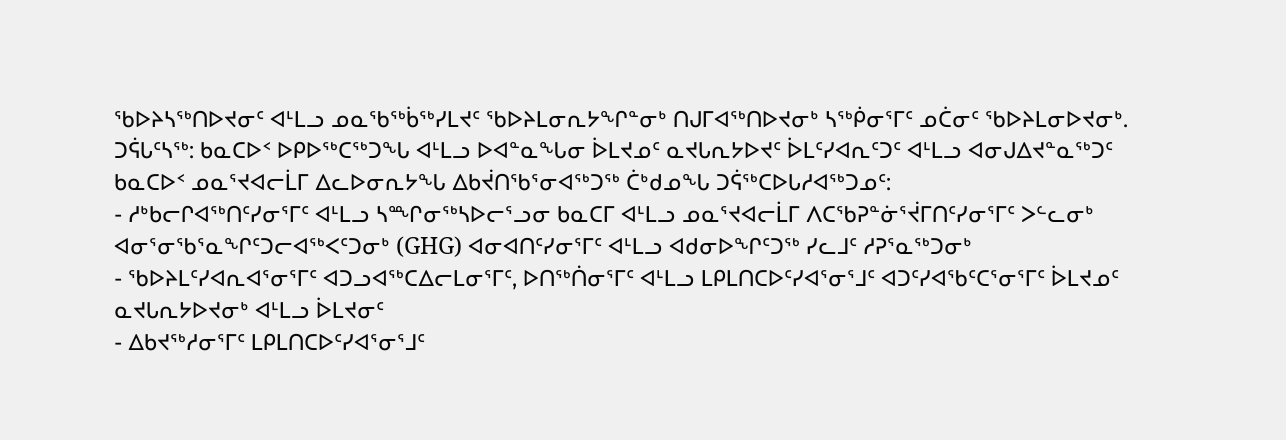ᖃᐅᔨᓴᖅᑎᐅᔪᓂᑦ ᐊᒻᒪᓗ ᓄᓇᖃᖅᑳᖅᓯᒪᔪᑦ ᖃᐅᔨᒪᓂᕆᔭᖏᓐᓂᒃ ᑎᒍᒥᐊᖅᑎᐅᔪᓂᒃ ᓴᖅᑮᓂᕐᒥᑦ ᓄᑖᓂᑦ ᖃᐅᔨᒪᓂᐅᔪᓂᒃ.
ᑐᕌᒐᑦᓴᖅ: ᑲᓇᑕᐅᑉ ᐅᑭᐅᖅᑕᖅᑐᖓ ᐊᒻᒪᓗ ᐅᐊᓐᓇᖓᓂ ᐆᒪᔪᓄᑦ ᓇᔪᒐᕆᔭᐅᔪᑦ ᐆᒪᑦᓯᐊᕆᑦᑐᑦ ᐊᒻᒪᓗ ᐊᓂᒍᐃᔪᓐᓇᖅᑐᑦ
ᑲᓇᑕᐅᑉ ᓄᓇᕐᔪᐊᓕᒫᒥ ᐃᓚᐅᓂᕆᔭᖓ ᐃᑲᔫᑎᖃᕐᓂᐊᖅᑐᖅ ᑖᒃᑯᓄᖓ ᑐᕌᖅᑕᐅᒐᓱᐊᖅᑐᓄᑦ:
- ᓱᒃᑲᓕᒋᐊᖅᑎᑦᓯᓂᕐᒥᑦ ᐊᒻᒪᓗ ᓴᙱᓂᖅᓴᐅᓕᕐᓗᓂ ᑲᓇᑕᒥ ᐊᒻᒪᓗ ᓄᓇᕐᔪᐊᓕᒫᒥ ᐱᑕᖃᕈᓐᓃᕐᔫᒥᑎᑦᓯᓂᕐᒥᑦ ᐳᓪᓚᓂᒃ ᐊᓂᕐᓂᖃᕐᓇᖏᑦᑐᓕᐊᖅᐸᑦᑐᓂᒃ (GHG) ᐊᓂᐊᑎᑦᓯᓂᕐᒥᑦ ᐊᒻᒪᓗ ᐊᑯᓂᐅᖏᑦᑐᖅ ᓯᓚᒧᑦ ᓱᕈᕐᓇᖅᑐᓂᒃ
- ᖃᐅᔨᒪᑦᓯᐊᕆᐊᕐᓂᕐᒥᑦ ᐊᑐᓗᐊᖅᑕᐃᓕᒪᓂᕐᒥᑦ, ᐅᑎᖅᑏᓂᕐᒥᑦ ᐊᒻᒪᓗ ᒪᑭᒪᑎᑕᐅᑦᓯᐊᕐᓂᕐᒧᑦ ᐊᑐᑦᓯᐊᖃᑦᑕᕐᓂᕐᒥᑦ ᐆᒪᔪᓄᑦ ᓇᔪᒐᕆᔭᐅᔪᓂᒃ ᐊᒻᒪᓗ ᐆᒪᔪᓂᑦ
- ᐃᑲᔪᖅᓱᓂᕐᒥᑦ ᒪᑭᒪᑎᑕᐅᑦᓯᐊᕐᓂᕐᒧᑦ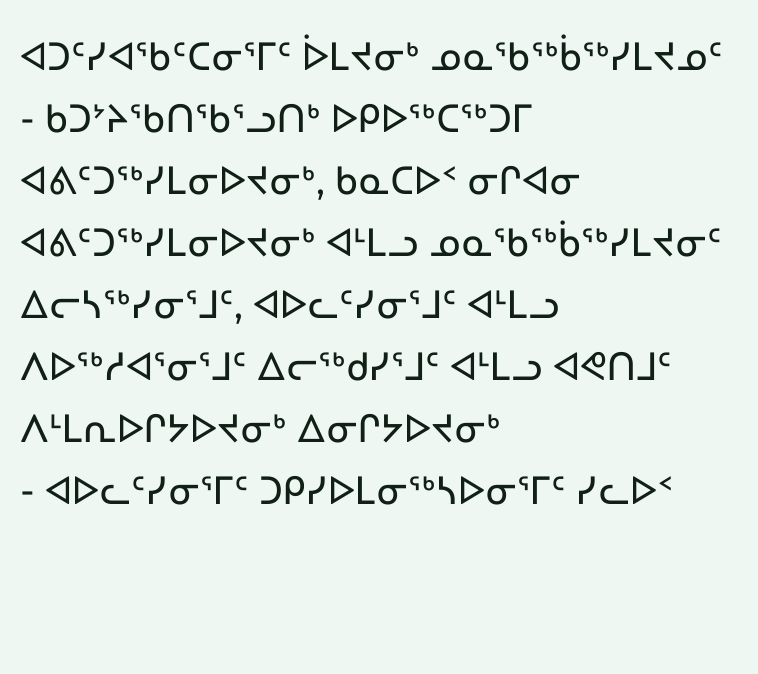ᐊᑐᑦᓯᐊᖃᑦᑕᓂᕐᒥᑦ ᐆᒪᔪᓂᒃ ᓄᓇᖃᖅᑳᖅᓯᒪᔪᓄᑦ
- ᑲᑐᔾᔨᖃᑎᖃᕐᓗᑎᒃ ᐅᑭᐅᖅᑕᖅᑐᒥ ᐊᕕᑦᑐᖅᓯᒪᓂᐅᔪᓂᒃ, ᑲᓇᑕᐅᑉ ᓂᒋᐊᓂ ᐊᕕᑦᑐᖅᓯᒪᓂᐅᔪᓂᒃ ᐊᒻᒪᓗ ᓄᓇᖃᖅᑳᖅᓯᒪᔪᓂᑦ ᐃᓕᓴᖅᓯᓂᕐᒧᑦ, ᐊᐅᓚᑦᓯᓂᕐᒧᑦ ᐊᒻᒪᓗ ᐱᐅᖅᓱᐊᕐᓂᕐᒧᑦ ᐃᓕᖅᑯᓯᕐᒧᑦ ᐊᒻᒪᓗ ᐊᕙᑎᒧᑦ ᐱᒻᒪᕆᐅᒋᔭᐅᔪᓂᒃ ᐃᓂᒋᔭᐅᔪᓂᒃ
- ᐊᐅᓚᑦᓯᓂᕐᒥᑦ ᑐᑭᓯᐅᒪᓂᖅᓴᐅᓂᕐᒥᑦ ᓯᓚᐅᑉ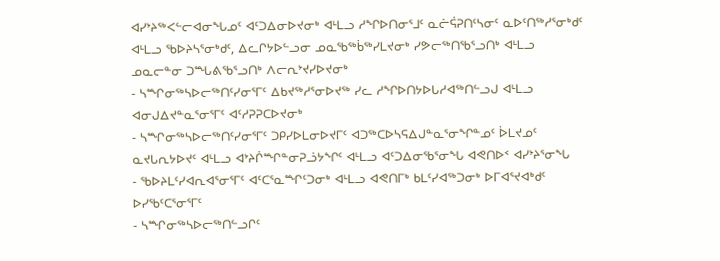ᐊᓯᔾᔨᖅᐸᓪᓕᐊᓂᖓᓄᑦ ᐊᑦᑐᐃᓂᐅᔪᓂᒃ ᐊᒻᒪᓗ ᓱᖏᐅᑎᓂᕐᒧᑦ ᓇᓖᕌᕈᑎᑦᓴᓂᑦ ᓇᐅᑦᑎᖅᓱᕐᓂᒃᑯᑦ ᐊᒻᒪᓗ ᖃᐅᔨᓴᕐᓂᒃᑯᑦ, ᐃᓚᒋᔭᐅᓪᓗᓂ ᓄᓇᖃᖅᑳᖅᓯᒪᔪᓂᒃ ᓯᕗᓕᖅᑎᖃᕐᓗᑎᒃ ᐊᒻᒪᓗ ᓄᓇᓕᓐᓂ ᑐᙵᕕᖃᕐᓗᑎᒃ ᐱᓕᕆᔾᔪᓯᐅᔪᓂᒃ
- ᓴᙱᓂᖅᓴᐅᓕᖅᑎᑦᓯᓂᕐᒥᑦ ᐃᑲᔪᖅᓱᕐᓂᐅᔪᖅ ᓯᓚ ᓱᖏᐅᑎᔭᐅᒐᓱᐊᖅᑎᓪᓗᒍ ᐊᒻᒪᓗ ᐊᓂᒍᐃᔪᓐᓇᕐᓂᕐᒥᑦ ᐊᑦᓱᕈᕈᑕᐅᔪᓂᒃ
- ᓴᙱᓂᖅᓴᐅᓕᖅᑎᑦᓯᓂᕐᒥᑦ ᑐᑭᓯᐅᒪᓂᐅᔪᒥᑦ ᐊᑐᖅᑕᐅᓴᕋᐃᒍᓐᓇᕐᓂᖏᓐᓄᑦ ᐆᒪᔪᓄᑦ ᓇᔪᒐᕆᔭᐅᔪᑦ ᐊᒻᒪᓗ ᐊᔾᔨᒌᙱᓐᓂᕈᓘᔭᖏᑦ ᐊᒻᒪᓗ ᐊᑦᑐᐃᓂᖃᕐᓂᖓ ᐊᕙᑎᐅᑉ ᐊᓯᔾᔨᕐᓂᖓ
- ᖃᐅᔨᒪᑦᓯᐊᕆᐊᕐᓂᕐᒥᑦ ᐊᑦᑕᕐᓇᙱᑦᑐᓂᒃ ᐊᒻᒪᓗ ᐊᕙᑎᒥᒃ ᑲᒪᑦᓯᐊᖅᑐᓂᒃ ᐅᒥᐊᕐᔪᐊᒃᑯᑦ ᐅᓯᖃᑦᑕᕐᓂᕐᒥᑦ
- ᓴᙱᓂᖅᓴᐅᓕᖅᑎᓪᓗᒋᑦ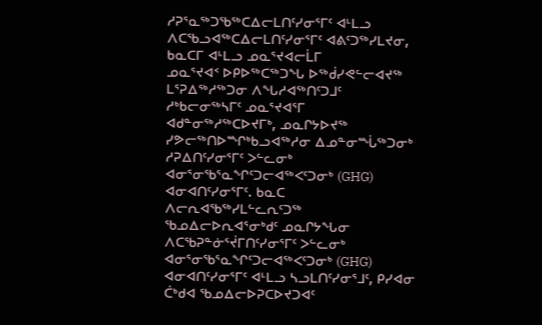ᓱᕈᕐᓇᖅᑐᖃᖅᑕᐃᓕᒪᑎᑦᓯᓂᕐᒥᑦ ᐊᒻᒪᓗ ᐱᑕᖃᓗᐊᖅᑕᐃᓕᒪᑎᑦᓯᓂᕐᒥᑦ ᐊᕕᑦᑐᖅᓯᒪᔪᓂ, ᑲᓇᑕᒥ ᐊᒻᒪᓗ ᓄᓇᕐᔪᐊᓕᒫᒥ
ᓄᓇᕐᔪᐊᑉ ᐅᑭᐅᖅᑕᖅᑐᖓ ᐅᖅᑰᓯᕙᓪᓕᐊᔪᖅ ᒪᕐᕈᐃᖅᓱᖅᑐᓂ ᐱᖓᓱᐊᖅᑎᑦᑐᒧᑦ ᓱᒃᑲᓕᓂᖅᓴᒥᑦ ᓄᓇᕐᔪᐊᕐᒥ ᐊᑯᓐᓂᖅᓱᖅᑕᐅᔪᒥᒃ, ᓄᓇᒋᔭᐅᔪᖅ ᓯᕗᓕᖅᑎᐅᙱᒃᑲᓗᐊᖅᓱᓂ ᐃᓄᓐᓂᙶᖅᑐᓂᒃ ᓱᕈᐃᑎᑦᓯᓂᕐᒥᑦ ᐳᓪᓚᓂᒃ ᐊᓂᕐᓂᖃᕐᓇᖏᑦᑐᓕᐊᖅᐸᑦᑐᓂᒃ (GHG) ᐊᓂᐊᑎᑦᓯᓂᕐᒥᑦ. ᑲᓇᑕ ᐱᓕᕆᐊᖃᖅᓯᒪᓪᓚᕆᑦᑐᖅ ᖃᓄᐃᓕᐅᕆᐊᕐᓂᒃᑯᑦ ᓄᓇᒋᔭᖓᓂ ᐱᑕᖃᕈᓐᓃᕐᔫᒥᑎᑦᓯᓂᕐᒥᑦ ᐳᓪᓚᓂᒃ ᐊᓂᕐᓂᖃᕐᓇᖏᑦᑐᓕᐊᖅᐸᑦᑐᓂᒃ (GHG) ᐊᓂᐊᑎᑦᓯᓂᕐᒥᑦ ᐊᒻᒪᓗ ᓴᓗᒪᑎᑦᓯᓂᕐᒧᑦ, ᑭᓯᐊᓂ ᑖᒃᑯᐊ ᖃᓄᐃᓕᐅᕈᑕᐅᔪᑐᐊᑦ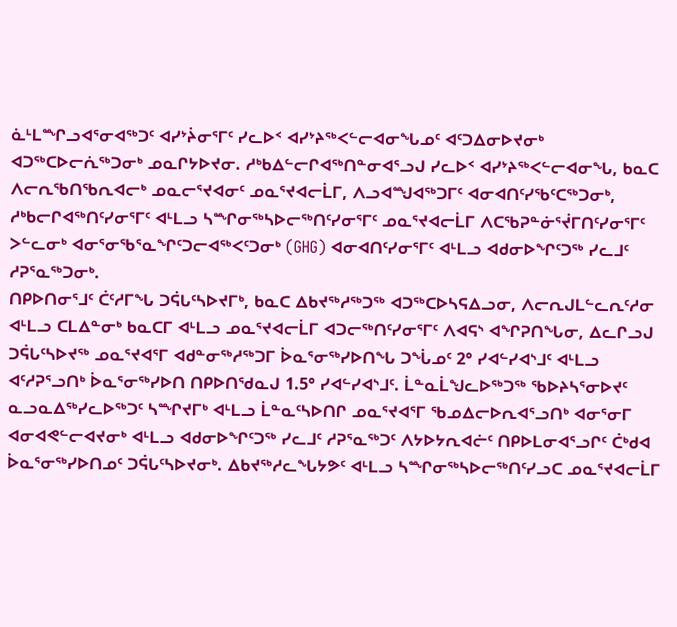ᓈᒻᒪᙱᓗᐊᕐᓂᐊᖅᑐᑦ ᐊᓯᔾᔩᓂᕐᒥᑦ ᓯᓚᐅᑉ ᐊᓯᔾᔨᖅᐸᓪᓕᐊᓂᖓᓄᑦ ᐊᑦᑐᐃᓂᐅᔪᓂᒃ ᐊᑐᖅᑕᐅᓕᕇᖅᑐᓂᒃ ᓄᓇᒋᔭᐅᔪᓂ. ᓱᒃᑲᐃᓪᓕᒋᐊᖅᑎᓐᓂᐊᕐᓗᒍ ᓯᓚᐅᑉ ᐊᓯᔾᔨᖅᐸᓪᓕᐊᓂᖓ, ᑲᓇᑕ ᐱᓕᕆᖃᑎᖃᕆᐊᓕᒃ ᓄᓇᓕᕐᔪᐊᓂᑦ ᓄᓇᕐᔪᐊᓕᒫᒥ, ᐱᓗᐊᙳᐊᖅᑐᒥᑦ ᐊᓂᐊᑎᑦᓯᖃᑦᑕᖅᑐᓂᒃ, ᓱᒃᑲᓕᒋᐊᖅᑎᑦᓯᓂᕐᒥᑦ ᐊᒻᒪᓗ ᓴᙱᓂᖅᓴᐅᓕᖅᑎᑦᓯᓂᕐᒥᑦ ᓄᓇᕐᔪᐊᓕᒫᒥ ᐱᑕᖃᕈᓐᓃᕐᔫᒥᑎᑦᓯᓂᕐᒥᑦ ᐳᓪᓚᓂᒃ ᐊᓂᕐᓂᖃᕐᓇᖏᑦᑐᓕᐊᖅᐸᑦᑐᓂᒃ (GHG) ᐊᓂᐊᑎᑦᓯᓂᕐᒥᑦ ᐊᒻᒪᓗ ᐊᑯᓂᐅᖏᑦᑐᖅ ᓯᓚᒧᑦ ᓱᕈᕐᓇᖅᑐᓂᒃ.
ᑎᑭᐅᑎᓂᕐᒧᑦ ᑖᑦᓱᒥᖓ ᑐᕌᒐᑦᓴᐅᔪᒥᒃ, ᑲᓇᑕ ᐃᑲᔪᖅᓱᖅᑐᖅ ᐊᑐᖅᑕᐅᓴᕋᐃᓗᓂ, ᐱᓕᕆᒍᒪᓪᓚᕆᑦᓱᓂ ᐊᒻᒪᓗ ᑕᒪᐃᓐᓂᒃ ᑲᓇᑕᒥ ᐊᒻᒪᓗ ᓄᓇᕐᔪᐊᓕᒫᒥ ᐊᑐᓕᖅᑎᑦᓯᓂᕐᒥᑦ ᐱᐊᕋᔅ ᐊᖏᕈᑎᖓᓂ, ᐃᓚᒋᓗᒍ ᑐᕌᒐᑦᓴᐅᔪᖅ ᓄᓇᕐᔪᐊᕐᒥ ᐊᑯᓐᓂᖅᓱᖅᑐᒥ ᐆᓇᕐᓂᖅᓯᐅᑎᖓ ᑐᖔᓄᑦ 2° ᓯᐊᓪᓯᐊᔅᒧᑦ ᐊᒻᒪᓗ ᐊᑦᓱᕈᕐᓗᑎᒃ ᐆᓇᕐᓂᖅᓯᐅᑎ ᑎᑭᐅᑎᖁᓇᒍ 1.5° ᓯᐊᓪᓯᐊᔅᒧᑦ. ᒫᓐᓇᒫᖑᓚᐅᖅᑐᖅ ᖃᐅᔨᓴᕐᓂᐅᔪᑦ ᓇᓗᓇᐃᖅᓯᓚᐅᖅᑐᑦ ᓴᙱᔪᒥᒃ ᐊᒻᒪᓗ ᒫᓐᓇᑦᓴᐅᑎᒋ ᓄᓇᕐᔪᐊᕐᒥ ᖃᓄᐃᓕᐅᕆᐊᕐᓗᑎᒃ ᐊᓂᕐᓂᒥ ᐊᓂᐊᕙᓪᓕᐊᔪᓂᒃ ᐊᒻᒪᓗ ᐊᑯᓂᐅᖏᑦᑐᖅ ᓯᓚᒧᑦ ᓱᕈᕐᓇᖅᑐᑦ ᐱᔭᐅᔭᕆᐊᓖᑦ ᑎᑭᐅᒪᓂᐊᕐᓗᒋᑦ ᑖᒃᑯᐊ ᐆᓇᕐᓂᖅᓯᐅᑎᓄᑦ ᑐᕌᒐᑦᓴᐅᔪᓂᒃ. ᐃᑲᔪᖅᓱᓚᖓᔭᕗᑦ ᐊᒻᒪᓗ ᓴᙱᓂᖅᓴᐅᓕᖅᑎᑦᓯᓗᑕ ᓄᓇᕐᔪᐊᓕᒫᒥ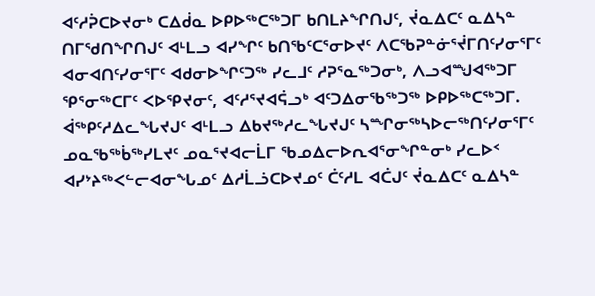ᐊᑦᓱᕉᑕᐅᔪᓂᒃ ᑕᐃᑰᓇ ᐅᑭᐅᖅᑕᖅᑐᒥ ᑲᑎᒪᔨᖏᑎᒍᑦ, ᔫᓇᐃᑕᑦ ᓇᐃᓴᓐ ᑎᒥᖁᑎᖏᑎᒍᑦ ᐊᒻᒪᓗ ᐊᓯᖏᑦ ᑲᑎᖃᑦᑕᕐᓂᐅᔪᑦ ᐱᑕᖃᕈᓐᓃᕐᔫᒥᑎᑦᓯᓂᕐᒥᑦ ᐊᓂᐊᑎᑦᓯᓂᕐᒥᑦ ᐊᑯᓂᐅᖏᑦᑐᖅ ᓯᓚᒧᑦ ᓱᕈᕐᓇᖅᑐᓂᒃ, ᐱᓗᐊᙳᐊᖅᑐᒥ ᕿᕐᓂᖅᑕᒥᑦ ᐸᐅᕿᔪᓂᑦ, ᐊᑦᓱᕐᔪᐊᕌᓗᒃ ᐊᑦᑐᐃᓂᖃᖅᑐᖅ ᐅᑭᐅᖅᑕᖅᑐᒥ. ᐋᖅᑭᑦᓱᐃᓚᖓᔪᒍᑦ ᐊᒻᒪᓗ ᐃᑲᔪᖅᓱᓚᖓᔪᒍᑦ ᓴᙱᓂᖅᓴᐅᓕᖅᑎᑦᓯᓂᕐᒥᑦ ᓄᓇᖃᖅᑳᖅᓯᒪᔪᑦ ᓄᓇᕐᔪᐊᓕᒫᒥ ᖃᓄᐃᓕᐅᕆᐊᕐᓂᖏᓐᓂᒃ ᓯᓚᐅᑉ ᐊᓯᔾᔨᖅᐸᓪᓕᐊᓂᖓᓄᑦ ᐃᓱᒫᓘᑕᐅᔪᓄᑦ ᑖᑦᓱᒪ ᐊᑖᒍᑦ ᔫᓇᐃᑕᑦ ᓇᐃᓴᓐ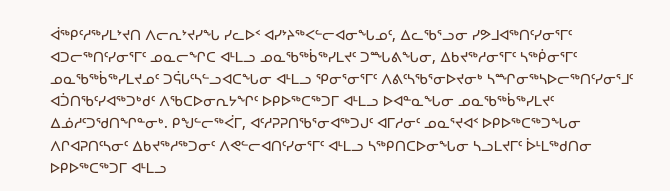ᐋᖅᑭᑦᓱᖅᓯᒪᔾᔪᑎ ᐱᓕᕆᔾᔪᓯᖓ ᓯᓚᐅᑉ ᐊᓯᔾᔨᖅᐸᓪᓕᐊᓂᖓᓄᑦ, ᐃᓚᖃᕐᓗᓂ ᓯᕗᒧᐊᖅᑎᑦᓯᓂᕐᒥᑦ ᐊᑐᓕᖅᑎᑦᓯᓂᕐᒥᑦ ᓄᓇᓕᖏᑕ ᐊᒻᒪᓗ ᓄᓇᖃᖅᑳᖅᓯᒪᔪᑦ ᑐᙵᕕᖓᓂ, ᐃᑲᔪᖅᓱᓂᕐᒥᑦ ᓴᖅᑮᓂᕐᒥᑦ ᓄᓇᖃᖅᑳᖅᓯᒪᔪᓄᑦ ᑐᕌᒐᑦᓴᓪᓗᐊᑕᖓᓂ ᐊᒻᒪᓗ ᕿᓂᕐᓂᕐᒥᑦ ᐱᕕᑦᓴᖃᕐᓂᐅᔪᓂᒃ ᓴᙱᓂᖅᓴᐅᓕᖅᑎᑦᓯᓂᕐᒧᑦ ᐊᑑᑎᖃᑦᓯᐊᖅᑐᒃᑯᑦ ᐱᖃᑕᐅᓂᕆᔭᖏᑦ ᐅᑭᐅᖅᑕᖅᑐᒥ ᐊᒻᒪᓗ ᐅᐊᓐᓇᖓᓂ ᓄᓇᖃᖅᑳᖅᓯᒪᔪᑦ ᐃᓅᓱᑦᑐᖁᑎᖏᓐᓂᒃ. ᑭᖑᓪᓕᖅᐹᒥ, ᐊᑦᓱᕈᕈᑎᖃᕐᓂᐊᖅᑐᒍᑦ ᐊᒥᓱᓂᑦ ᓄᓇᕐᔪᐊᑉ ᐅᑭᐅᖅᑕᖅᑐᖓᓂ ᐱᒋᐊᕈᑎᑦᓴᓂᑦ ᐃᑲᔪᖅᓱᖅᑐᓂᑦ ᐱᕙᓪᓕᐊᑎᑦᓯᓂᕐᒥᑦ ᐊᒻᒪᓗ ᓴᖅᑭᑎᑕᐅᓂᖓᓂ ᓴᓗᒪᔪᒥᑦ ᐆᒻᒪᖅᑯᑎᓂ ᐅᑭᐅᖅᑕᖅᑐᒥ ᐊᒻᒪᓗ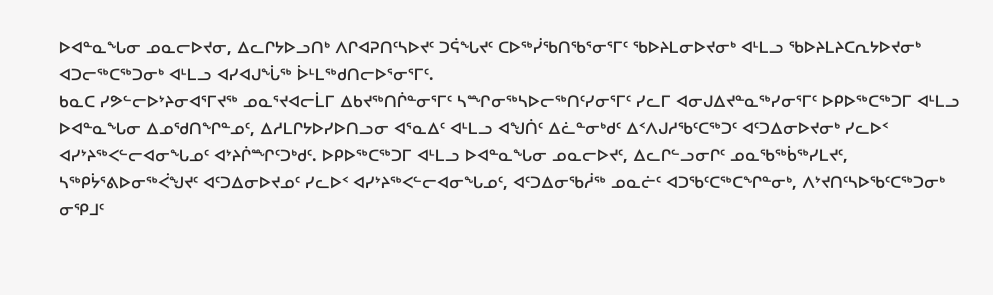ᐅᐊᓐᓇᖓᓂ ᓄᓇᓕᐅᔪᓂ, ᐃᓚᒋᔭᐅᓗᑎᒃ ᐱᒋᐊᕈᑎᑦᓴᐅᔪᑦ ᑐᕌᖓᔪᑦ ᑕᐅᖅᓰᖃᑎᖃᕐᓂᕐᒥᑦ ᖃᐅᔨᒪᓂᐅᔪᓂᒃ ᐊᒻᒪᓗ ᖃᐅᔨᒪᔨᑕᕆᔭᐅᔪᓂᒃ ᐊᑐᓕᖅᑕᖅᑐᓂᒃ ᐊᒻᒪᓗ ᐊᓯᐊᒍᖔᖅ ᐆᒻᒪᖅᑯᑎᓕᐅᕐᓂᕐᒥᑦ.
ᑲᓇᑕ ᓯᕗᓪᓕᐅᔾᔨᓂᐊᕐᒥᔪᖅ ᓄᓇᕐᔪᐊᓕᒫᒥ ᐃᑲᔪᖅᑎᒌᓐᓂᕐᒥᑦ ᓴᙱᓂᖅᓴᐅᓕᖅᑎᑦᓯᓂᕐᒥᑦ ᓯᓚᒥ ᐊᓂᒍᐃᔪᓐᓇᖅᓯᓂᕐᒥᑦ ᐅᑭᐅᖅᑕᖅᑐᒥ ᐊᒻᒪᓗ ᐅᐊᓐᓇᖓᓂ ᐃᓄᖁᑎᖏᓐᓄᑦ, ᐃᓱᒪᒋᔭᐅᓯᐅᑎᓗᓂ ᐊᕐᓇᐃᑦ ᐊᒻᒪᓗ ᐊᖑᑏᑦ ᐃᓛᓐᓂᒃᑯᑦ ᐃᑉᐱᒍᓱᖃᑦᑕᖅᑐᑦ ᐊᑦᑐᐃᓂᐅᔪᓂᒃ ᓯᓚᐅᑉ ᐊᓯᔾᔨᖅᐸᓪᓕᐊᓂᖓᓄᑦ ᐊᔾᔨᒌᙱᑦᑐᒃᑯᑦ. ᐅᑭᐅᖅᑕᖅᑐᒥ ᐊᒻᒪᓗ ᐅᐊᓐᓇᖓᓂ ᓄᓇᓕᐅᔪᑦ, ᐃᓚᒋᓪᓗᓂᒋᑦ ᓄᓇᖃᖅᑳᖅᓯᒪᔪᑦ, ᓴᖅᑭᔮᕐᕕᐅᓂᖅᐹᖑᔪᑦ ᐊᑦᑐᐃᓂᐅᔪᓄᑦ ᓯᓚᐅᑉ ᐊᓯᔾᔨᖅᐸᓪᓕᐊᓂᖓᓄᑦ, ᐊᑦᑐᐃᓂᖃᓲᖅ ᓄᓇᓖᑦ ᐊᑐᖃᑦᑕᖅᑕᖏᓐᓂᒃ, ᐱᔾᔪᑎᑦᓴᐅᖃᑦᑕᖅᑐᓂᒃ ᓂᕿᒧᑦ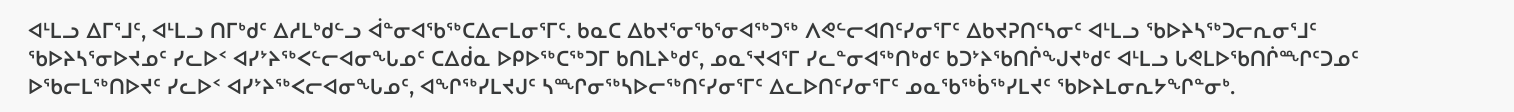ᐊᒻᒪᓗ ᐃᒥᕐᒧᑦ, ᐊᒻᒪᓗ ᑎᒥᒃᑯᑦ ᐃᓱᒪᒃᑯᓪᓗ ᐋᓐᓂᐊᖃᖅᑕᐃᓕᒪᓂᕐᒥᑦ. ᑲᓇᑕ ᐃᑲᔪᕐᓂᖃᕐᓂᐊᖅᑐᖅ ᐱᕙᓪᓕᐊᑎᑦᓯᓂᕐᒥᑦ ᐃᑲᔪᕈᑎᑦᓴᓂᑦ ᐊᒻᒪᓗ ᖃᐅᔨᓴᖅᑐᓕᕆᓂᕐᒧᑦ ᖃᐅᔨᓴᕐᓂᐅᔪᓄᑦ ᓯᓚᐅᑉ ᐊᓯᔾᔨᖅᐸᓪᓕᐊᓂᖓᓄᑦ ᑕᐃᑰᓇ ᐅᑭᐅᖅᑕᖅᑐᒥ ᑲᑎᒪᔨᒃᑯᑦ, ᓄᓇᕐᔪᐊᕐᒥ ᓯᓚᓐᓂᐊᖅᑎᒃᑯᑦ ᑲᑐᔾᔨᖃᑎᒌᖑᔪᒃᑯᑦ ᐊᒻᒪᓗ ᒐᕙᒪᐅᖃᑎᒌᙱᑦᑐᓄᑦ ᐅᖃᓕᒪᖅᑎᐅᔪᑦ ᓯᓚᐅᑉ ᐊᓯᔾᔨᖅᐸᓕᐊᓂᖓᓄᑦ, ᐊᖏᖅᓯᒪᔪᒍᑦ ᓴᙱᓂᖅᓴᐅᓕᖅᑎᑦᓯᓂᕐᒥᑦ ᐃᓚᐅᑎᑦᓯᓂᕐᒥᑦ ᓄᓇᖃᖅᑳᖅᓯᒪᔪᑦ ᖃᐅᔨᒪᓂᕆᔭᖏᓐᓂᒃ.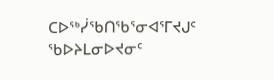ᑕᐅᖅᓰᖃᑎᖃᕐᓂᐊᕐᒥᔪᒍᑦ ᖃᐅᔨᒪᓂᐅᔪᓂᑦ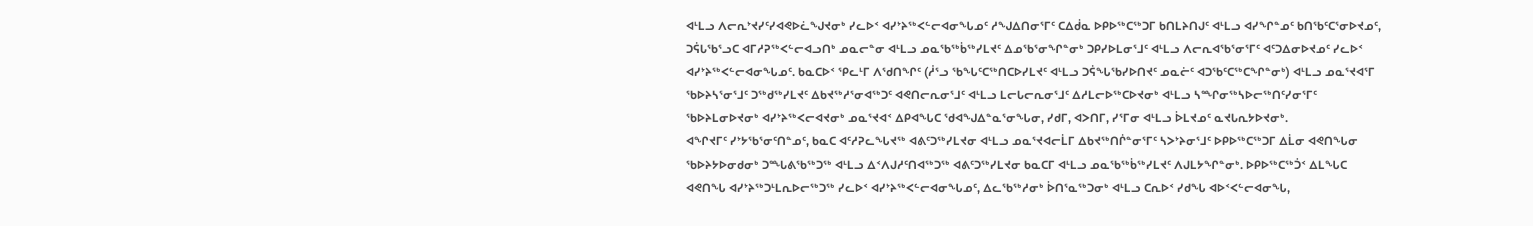ᐊᒻᒪᓗ ᐱᓕᕆᔾᔪᓯᑦᓯᐊᕙᐅᓛᖑᔪᓂᒃ ᓯᓚᐅᑉ ᐊᓯᔾᔨᖅᐸᓪᓕᐊᓂᖓᓄᑦ ᓱᖑᐃᑎᓂᕐᒥᑦ ᑕᐃᑰᓇ ᐅᑭᐅᖅᑕᖅᑐᒥ ᑲᑎᒪᔨᑎᒍᑦ ᐊᒻᒪᓗ ᐊᓯᖏᓐᓄᑦ ᑲᑎᖃᑦᑕᕐᓂᐅᔪᓄᑦ, ᑐᕌᒐᖃᕐᓗᑕ ᐊᒥᓱᕈᖅᐸᓪᓕᐊᓗᑎᒃ ᓄᓇᓕᓐᓂ ᐊᒻᒪᓗ ᓄᓇᖃᖅᑳᖅᓯᒪᔪᑦ ᐃᓄᖃᕐᓂᖏᓐᓂᒃ ᑐᑭᓯᐅᒪᓂᕐᒧᑦ ᐊᒻᒪᓗ ᐱᓕᕆᐊᖃᕐᓂᕐᒥᑦ ᐊᑦᑐᐃᓂᐅᔪᓄᑦ ᓯᓚᐅᑉ ᐊᓯᔾᔨᖅᐸᓪᓕᐊᓂᖓᓄᑦ. ᑲᓇᑕᐅᑉ ᕿᓚᒻᒥ ᐱᖁᑎᖏᑦ (ᓲᕐᓗ ᖃᖓᑦᑕᖅᑎᑕᐅᓯᒪᔪᑦ ᐊᒻᒪᓗ ᑐᕌᖓᖃᓯᐅᑎᔪᑦ ᓄᓇᓖᑦ ᐊᑐᖃᑦᑕᖅᑕᖏᓐᓂᒃ) ᐊᒻᒪᓗ ᓄᓇᕐᔪᐊᕐᒥ ᖃᐅᔨᓴᕐᓂᕐᒧᑦ ᑐᖅᑯᖅᓯᒪᔪᑦ ᐃᑲᔪᖅᓱᕐᓂᐊᖅᑐᑦ ᐊᕙᑎᓕᕆᓂᕐᒧᑦ ᐊᒻᒪᓗ ᒪᓕᒐᓕᕆᓂᕐᒧᑦ ᐃᓱᒪᓕᐅᖅᑕᐅᔪᓂᒃ ᐊᒻᒪᓗ ᓴᙱᓂᖅᓴᐅᓕᖅᑎᑦᓯᓂᕐᒥᑦ ᖃᐅᔨᒪᓂᐅᔪᓂᒃ ᐊᓯᔾᔨᖅᐸᓕᐊᔪᓂᒃ ᓄᓇᕐᔪᐊᑉ ᐃᑭᐊᖓᑕ ᖁᐊᖑᐃᓐᓇᕐᓂᖓᓂ, ᓯᑯᒥ, ᐊᐳᑎᒥ, ᓯᕐᒥᓂ ᐊᒻᒪᓗ ᐆᒪᔪᓄᑦ ᓇᔪᒐᕆᔭᐅᔪᓂᒃ.
ᐊᖏᔪᒥᑦ ᓯᔾᔭᖃᕐᓂᑦᑎᓐᓄᑦ, ᑲᓇᑕ ᐊᑦᓱᕈᓚᖓᔪᖅ ᐊᕕᑦᑐᖅᓯᒪᔪᓂ ᐊᒻᒪᓗ ᓄᓇᕐᔪᐊᓕᒫᒥ ᐃᑲᔪᖅᑎᒌᓐᓂᕐᒥᑦ ᓴᐳᔾᔨᓂᕐᒧᑦ ᐅᑭᐅᖅᑕᖅᑐᒥ ᐃᒫᓂ ᐊᕙᑎᖓᓂ ᖃᐅᔨᔭᐅᓂᑯᓂᒃ ᑐᙵᕕᖃᖅᑐᖅ ᐊᒻᒪᓗ ᐃᑉᐱᒍᓱᑦᑎᐊᖅᑐᖅ ᐊᕕᑦᑐᖅᓯᒪᔪᓂ ᑲᓇᑕᒥ ᐊᒻᒪᓗ ᓄᓇᖃᖅᑳᖅᓯᒪᔪᑦ ᐱᒍᒪᔭᖏᓐᓂᒃ. ᐅᑭᐅᖅᑕᖅᑑᑉ ᐃᒪᖓᑕ ᐊᕙᑎᖓ ᐊᓯᔾᔨᖅᑐᒻᒪᕆᐅᓕᖅᑐᖅ ᓯᓚᐅᑉ ᐊᓯᔾᔨᖅᐸᓪᓕᐊᓂᖓᓄᑦ, ᐃᓚᖃᖅᓱᓂᒃ ᐆᑎᕐᓇᖅᑐᓂᒃ ᐊᒻᒪᓗ ᑕᕆᐅᑉ ᓯᑯᖓ ᐊᐅᑉᐸᓪᓕᐊᓂᖓ,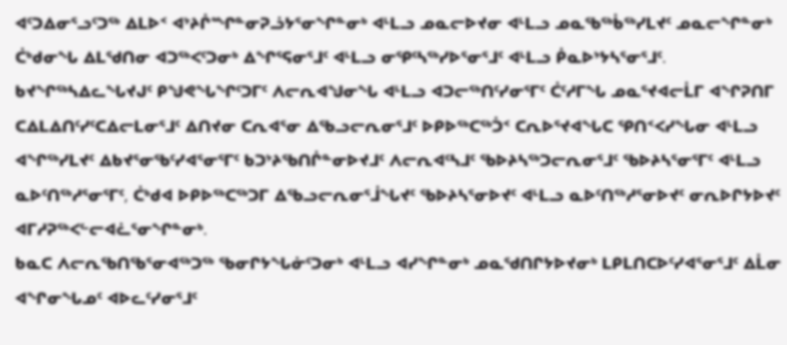ᐊᑦᑐᐃᓂᕐᓗᑦᑐᖅ ᐃᒪᐅᑉ ᐊᔾᔨᒌᙱᓐᓂᕈᓘᔭᕐᓂᖏᓐᓂᒃ ᐊᒻᒪᓗ ᓄᓇᓕᐅᔪᓂ ᐊᒻᒪᓗ ᓄᓇᖃᖅᑳᖅᓯᒪᔪᑦ ᓄᓇᓕᖏᓐᓂᒃ ᑖᒃᑯᓂᖓ ᐃᒪᖁᑎᓂ ᐊᑐᖅᐸᑦᑐᓂᒃ ᐃᖏᕐᕋᓂᕐᒧᑦ ᐊᒻᒪᓗ ᓂᕿᑦᓴᖅᓯᐅᕐᓂᕐᒧᑦ ᐊᒻᒪᓗ ᑮᓇᐅᔾᔭᓴᕐᓂᕐᒧᑦ. ᑲᔪᖏᖅᓴᐃᓚᖓᔪᒍᑦ ᑭᖑᕙᖓᖏᑦᑐᒥᑦ ᐱᓕᕆᐊᖑᓂᖓ ᐊᒻᒪᓗ ᐊᑐᓕᖅᑎᑦᓯᓂᕐᒥᑦ ᑖᑦᓱᒥᖓ ᓄᓇᕐᔪᐊᓕᒫᒥ ᐊᖏᕈᑎᒥ ᑕᐃᒪᐃᑎᑦᓯᑦᑕᐃᓕᒪᓂᕐᒧᑦ ᐃᑎᔪᓂ ᑕᕆᐊᕐᓂ ᐃᖃᓗᓕᕆᓂᕐᒧᑦ ᐅᑭᐅᖅᑕᖅᑑᑉ ᑕᕆᐅᕐᔪᐊᖓᑕ ᕿᑎᑉᐸᓯᖓᓂ ᐊᒻᒪᓗ ᐊᖏᖅᓯᒪᔪᑦ ᐃᑲᔪᕐᓂᖃᑦᓯᐊᕐᓂᕐᒥᑦ ᑲᑐᔾᔨᖃᑎᒌᓐᓂᐅᔪᒧᑦ ᐱᓕᕆᐊᑦᓴᒧᑦ ᖃᐅᔨᓴᖅᑐᓕᕆᓂᕐᒧᑦ ᖃᐅᔨᓴᕐᓂᕐᒥᑦ ᐊᒻᒪᓗ ᓇᐅᑦᑎᖅᓱᕐᓂᕐᒥᑦ, ᑖᒃᑯᐊ ᐅᑭᐅᖅᑕᖅᑐᒥ ᐃᖃᓗᓕᕆᓂᕐᒨᖓᔪᑦ ᖃᐅᔨᓴᕐᓂᐅᔪᑦ ᐊᒻᒪᓗ ᓇᐅᑦᑎᖅᓱᕐᓂᐅᔪᑦ ᓂᕆᐅᒋᔭᐅᔪᑦ ᐊᒥᓱᕈᖅᐸᓪᓕᐊᓛᕐᓂᖏᓐᓂᒃ.
ᑲᓇᑕ ᐱᓕᕆᖃᑎᖃᕐᓂᐊᖅᑐᖅ ᖃᓂᒋᔭᖓᓃᑦᑐᓂᒃ ᐊᒻᒪᓗ ᐊᓯᖏᓐᓂᒃ ᓄᓇᖁᑎᒋᔭᐅᔪᓂᒃ ᒪᑭᒪᑎᑕᐅᑦᓯᐊᕐᓂᕐᒧᑦ ᐃᒫᓂ ᐊᖏᓂᖓᓄᑦ ᐊᐅᓚᑦᓯᓂᕐᒧᑦ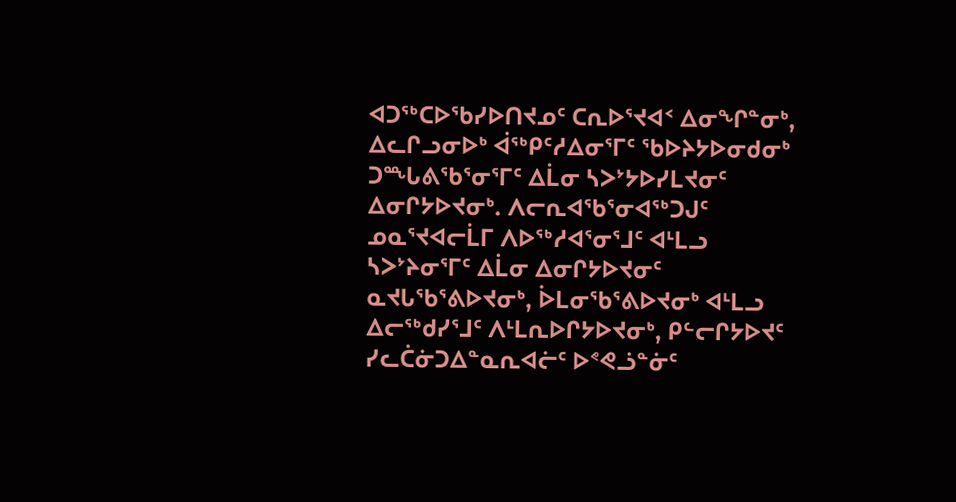ᐊᑐᖅᑕᐅᖃᓯᐅᑎᔪᓄᑦ ᑕᕆᐅᕐᔪᐊᑉ ᐃᓂᖏᓐᓂᒃ, ᐃᓚᒋᓗᓂᐅᒃ ᐋᖅᑭᑦᓱᐃᓂᕐᒥᑦ ᖃᐅᔨᔭᐅᓂᑯᓂᒃ ᑐᙵᕕᖃᕐᓂᕐᒥᑦ ᐃᒫᓂ ᓴᐳᔾᔭᐅᓯᒪᔪᓂᑦ ᐃᓂᒋᔭᐅᔪᓂᒃ. ᐱᓕᕆᐊᖃᕐᓂᐊᖅᑐᒍᑦ ᓄᓇᕐᔪᐊᓕᒫᒥ ᐱᐅᖅᓱᐊᕐᓂᕐᒧᑦ ᐊᒻᒪᓗ ᓴᐳᔾᔨᓂᕐᒥᑦ ᐃᒫᓂ ᐃᓂᒋᔭᐅᔪᓂᑦ ᓇᔪᒐᖃᕐᕕᐅᔪᓂᒃ, ᐆᒪᓂᖃᕐᕕᐅᔪᓂᒃ ᐊᒻᒪᓗ ᐃᓕᖅᑯᓯᕐᒧᑦ ᐱᒻᒪᕆᐅᒋᔭᐅᔪᓂᒃ, ᑭᓪᓕᒋᔭᐅᔪᑦ ᓯᓚᑖᓃᑐᐃᓐᓇᕆᐊᓖᑦ ᐅᕝᕙᓘᓐᓃᑦ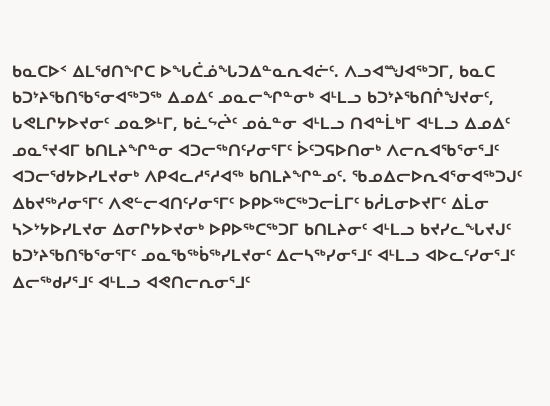ᑲᓇᑕᐅᑉ ᐃᒪᖁᑎᖏᑕ ᐅᖓᑖᓅᖓᑐᐃᓐᓇᕆᐊᓖᑦ. ᐱᓗᐊᙳᐊᖅᑐᒥ, ᑲᓇᑕ ᑲᑐᔾᔨᖃᑎᖃᕐᓂᐊᖅᑐᖅ ᐃᓄᐃᑦ ᓄᓇᓕᖏᓐᓂᒃ ᐊᒻᒪᓗ ᑲᑐᔾᔨᖃᑎᒌᖑᔪᓂᑦ, ᒐᕙᒪᒋᔭᐅᔪᓂᑦ ᓄᓇᕗᒻᒥ, ᑲᓛᖦᖡᑦ ᓄᓈᓐᓂ ᐊᒻᒪᓗ ᑎᐊᓐᒫᒃᒥ ᐊᒻᒪᓗ ᐃᓄᐃᑦ ᓄᓇᕐᔪᐊᒥ ᑲᑎᒪᔨᖏᓐᓂ ᐊᑐᓕᖅᑎᑦᓯᓂᕐᒥᑦ ᐆᑦᑐᕋᐅᑎᓂᒃ ᐱᓕᕆᐊᖃᕐᓂᕐᒧᑦ ᐊᑐᓕᖁᔭᐅᓯᒪᔪᓂᒃ ᐱᑭᐊᓚᓱᕐᓱᐊᖅ ᑲᑎᒪᔨᖏᓐᓄᑦ. ᖃᓄᐃᓕᐅᕆᐊᕐᓂᐊᖅᑐᒍᑦ ᐃᑲᔪᖅᓱᓂᕐᒥᑦ ᐱᕙᓪᓕᐊᑎᑦᓯᓂᕐᒥᑦ ᐅᑭᐅᖅᑕᖅᑐᓕᒫᒥᑦ ᑲᓲᒪᓂᐅᔪᒥᑦ ᐃᒫᓂ ᓴᐳᔾᔭᐅᓯᒪᔪᓂ ᐃᓂᒋᔭᐅᔪᓂᒃ ᐅᑭᐅᖅᑕᖅᑐᒥ ᑲᑎᒪᔨᓂᑦ ᐊᒻᒪᓗ ᑲᔪᓯᓚᖓᔪᒍᑦ ᑲᑐᔾᔨᖃᑎᖃᕐᓂᕐᒥᑦ ᓄᓇᖃᖅᑳᖅᓯᒪᔪᓂᑦ ᐃᓕᓴᖅᓯᓂᕐᒧᑦ ᐊᒻᒪᓗ ᐊᐅᓚᑦᓯᓂᕐᒧᑦ ᐃᓕᖅᑯᓯᕐᒧᑦ ᐊᒻᒪᓗ ᐊᕙᑎᓕᕆᓂᕐᒧᑦ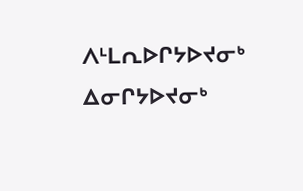ᐱᒻᒪᕆᐅᒋᔭᐅᔪᓂᒃ ᐃᓂᒋᔭᐅᔪᓂᒃ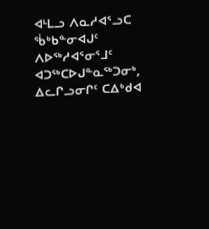ᐊᒻᒪᓗ ᐱᓇᓱᐊᕐᓗᑕ ᖄᒃᑲᓐᓂᐊᒍᑦ ᐱᐅᖅᓱᐊᕐᓂᕐᒧᑦ ᐊᑐᖅᑕᐅᒍᓐᓇᖅᑐᓂᒃ, ᐃᓚᒋᓗᓂᒋᑦ ᑕᐃᒃᑯᐊ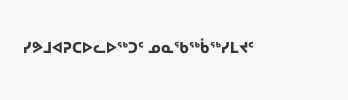ᓯᕗᒧᐊᕈᑕᐅᓚᐅᖅᑐᑦ ᓄᓇᖃᖅᑳᖅᓯᒪᔪᑦ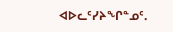ᐊᐅᓚᑦᓯᔨᖏᓐᓄᑦ.